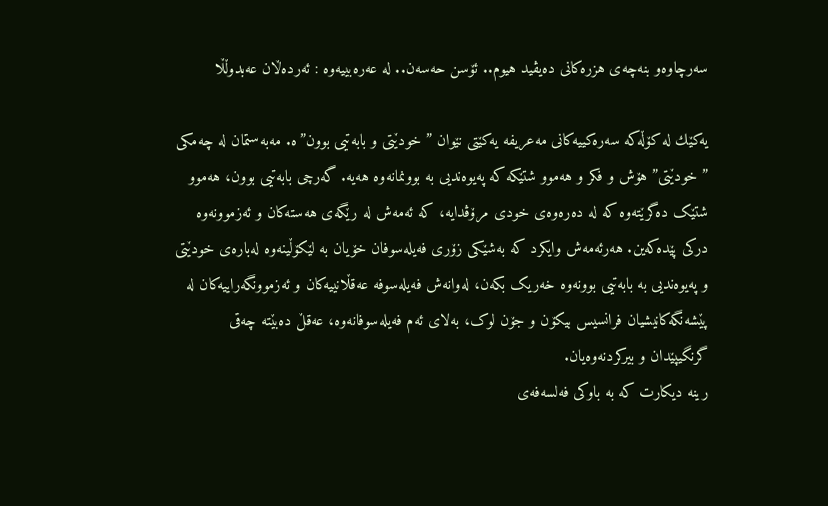سەرچاوەو بنەچەی هزرەکانی دەیڤید هیوم.. ئۆسن حەسەن.. لە عەرەبییەوە : ئەردەڵان عەبدوڵڵا

یەکێك لە کۆڵەکە سەرەکییەکانی مەعریفە یەکێتی نێوان ” خودێتی و بابەتیی بوون”ە. مەبەستمان لە چەمکی ” خودێتی” هۆش و فکر و هەموو شتێکە کە پەیوەندیی بە بوونمانەوە هەیە. گەرچی بابەتیی بوون، هەموو شتێک دەگرێتەوە کە لە دەرەوەی خودی مرۆڤدایە، کە ئەمەش لە رێگەی هەستەکان و ئەزموونەوە درکی پێدەکەین. هەرئەمەش وایکرد کە بەشێكی زۆری فەیلەسوفان خۆیان بە لێکۆڵینەوە لەبارەی خودێتی و پەیوەندیی بە بابەتیی بوونەوە خەریک بکەن، لەوانەش فەیلەسوفە عەقڵانییەکان و ئەزموونگەراییەکان لە پێشەنگەکانیشیان فرانسیس بیکۆن و جۆن لوک، بەلای ئەم فەیلەسوفانەوە، عەقڵ دەبێتە چەقی گرنگیپێدان و بیرکردنەوەیان.
رینە دیکارت کە بە باوکی فەلسەفەی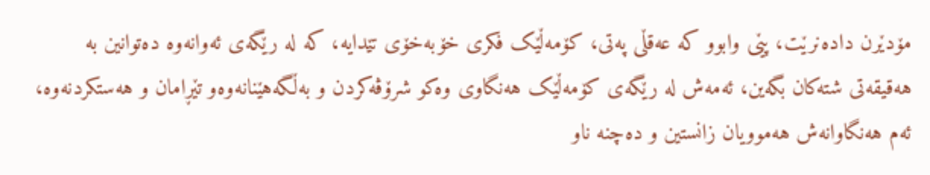مۆدێرن دادەنرێت، پێی وابوو کە عەقڵی پەتی، کۆمەڵێک فکری خۆبەخۆی تێدایە، کە لە رێگەی ئەوانەوە دەتوانین بە هەقیقەتی شتەکان بگەین، ئەمەش لە رێگەی کۆمەڵێک هەنگاوی وەکو شرۆڤەکردن و بەڵگەهێنانەوەو تێڕامان و هەستکردنەوە، ئەم هەنگاوانەش هەموویان زانستین و دەچنە ناو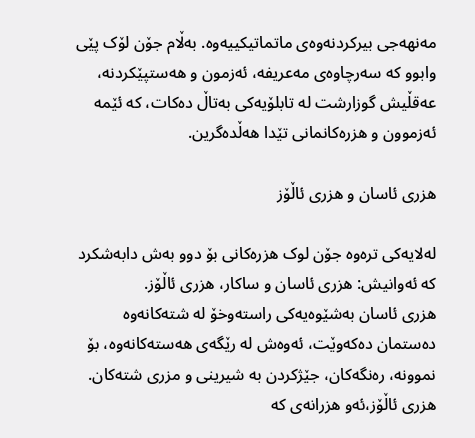مەنهەجی بیرکردنەوەی ماتماتیکییەوە. بەڵام جۆن لۆک پێی وابوو کە سەرچاوەی مەعریفە، ئەزمون و هەستپێکردنە، عەقڵیش گوزارشت لە تابلۆیەکی بەتاڵ دەکات، کە ئێمە ئەزموون و هزرەکانمانی تێدا هەڵدەگرین.

هزری ئاسان و هزری ئاڵۆز

لەلایەکی ترەوە جۆن لوک هزرەکانی بۆ دوو بەش دابەشکرد کە ئەوانیش: هزری ئاسان و ساکار، هزری ئاڵۆز.
هزری ئاسان بەشێوەیەکی راستەوخۆ لە شتەکانەوە دەستمان دەکەوێت، ئەوەش لە رێگەی هەستەکانەوە، بۆ نموونە، رەنگەکان، جێژکردن بە شیرینی و مزری شتەکان. هزری ئاڵۆز،ئەو هزرانەی کە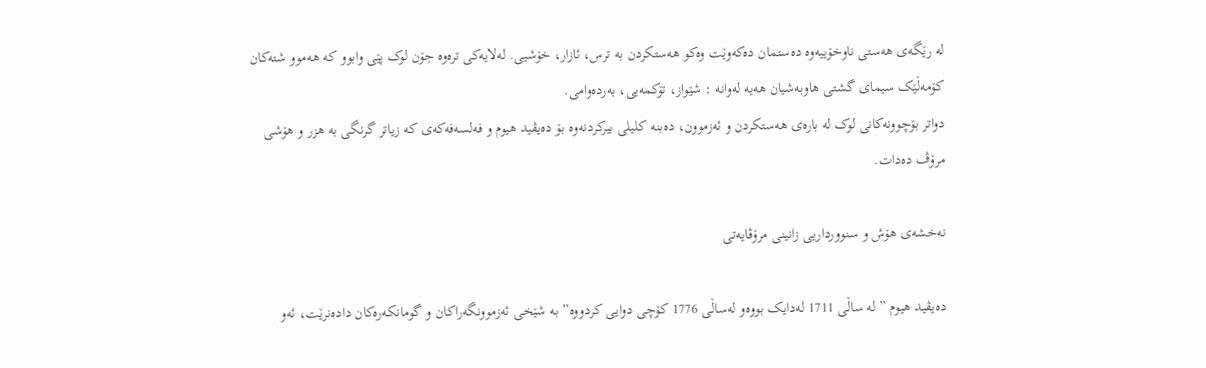لە رێگەی هەستی ناوخۆییەوە دەستمان دەکەوێت وەکو هەستکردن بە ترس، ئازار، خۆشیی. لەلایەکی ترەوە جۆن لوک پێی وابوو کە هەموو شتەکان کۆمەڵێک سیمای گشتی هاوبەشیان هەیە لەوانە : شێواز، تۆکمەیی، بەردەوامی.
دواتر بۆچوونەکانی لوک لە بارەی هەستکردن و ئەزموون، دەبنە کلیلی بیرکردنەوە بۆ دەیڤید هیوم و فەلسەفەکەی کە زیاتر گرنگی بە هزر و هۆشی مرۆڤ دەدات.

نەخشەی هۆش و سنوورداریی زانینی مرۆڤایەتی

دەیڤید هیوم ” لە ساڵی 1711 لەدایک بووەو لەساڵی 1776 کۆچی دوایی کردووە” بە شێخی ئەزموونگەراکان و گومانکەرەکان دادەنرێت، ئەو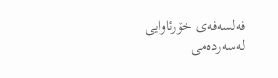فەلسەفەی خۆرئاوایی لەسەردەمی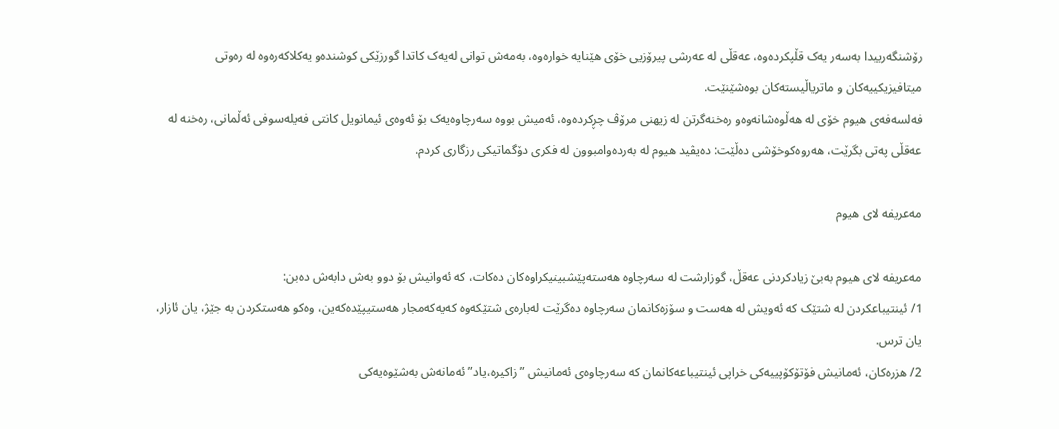رۆشنگەرییدا بەسەر یەک قڵپکردەوە، عەقڵی لە عەرشی پیرۆزیی خۆی هێنایە خوارەوە، بەمەش توانی لەیەک کاتدا گورزێکی کوشندەو یەکلاکەرەوە لە رەوتی میتافیزیکییەکان و ماتریاڵیستەکان بوەشێنێت.
فەلسەفەی هیوم خۆی لە هەڵوەشانەوەو رەخنەگرتن لە زیهنی مرۆڤ چڕکردەوە، ئەمیش بووە سەرچاوەیەک بۆ ئەوەی ئیمانویل کانتی فەیلەسوفی ئەڵمانی، رەخنە لە عەقڵی پەتی بگرێت، هەروەکوخۆشی دەڵێت: دەیڤید هیوم لە بەردەوامبوون لە فکری دۆگماتیکی رزگاری کردم.

مەعریفە لای هیوم

مەعریفە لای هیوم بەبێ زیادکردنی عەقڵ، گوزارشت لە سەرچاوە هەستەپێشبینیکراوەکان دەکات، کە ئەوانیش بۆ دوو بەش دابەش دەبن:
1/ ئینتیباعکردن لە شتێک کە ئەویش لە هەست و سۆزەکانمان سەرچاوە دەگرێت لەبارەی شتێکەوە کەیەکەمجار هەستیپێدەکەین، وەکو هەستکردن بە جێژ، یان ئازار، یان ترس.
2/ هزرەکان، ئەمانیش فۆتۆکۆپییەکی خراپی ئینتیباعەکانمان کە سەرچاوەی ئەمانیش ” زاکیرە،یاد” ئەمانەش بەشێوەیەکی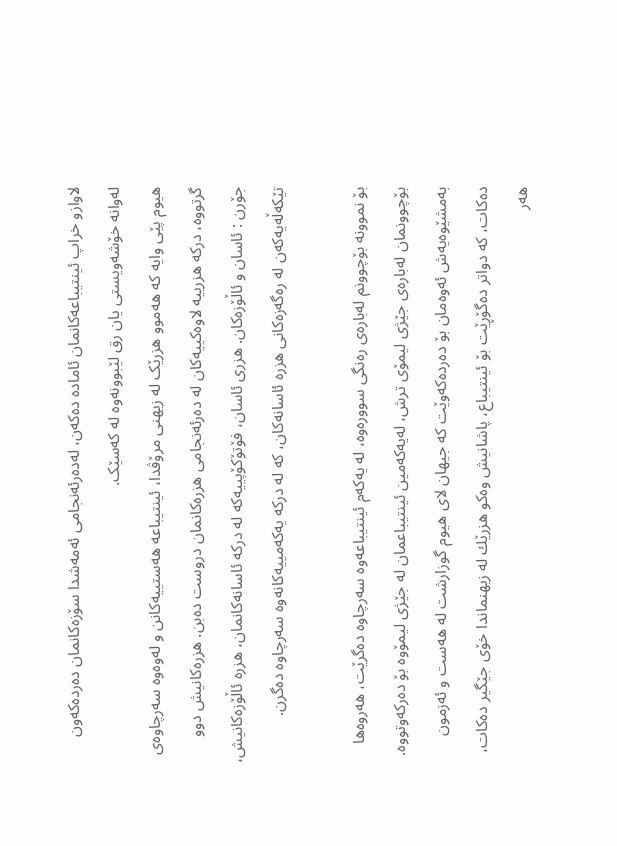لاوازو خراپ ئینتیباعەکانمان ئامادە دەکەن، لەدەرئەنجامی ئەمەشدا سۆزەکانمان دەردەکەون لەوانە خۆشەویستی یان رق لێبوونەوە لە کەسێک.
هیوم پێی وایە کە هەموو هزرێک لە زیهنی مرۆڤدا، ئینتیباعە هەستییەکانن و لەوەوە سەرچاوەی گرتووە، درکە هزرییە لاوەکییەکان لە دەرئەنجامی هزرەکانمان دروست دەبن. هزرەکانیش دوو جۆرن : ئاسان و ئاڵۆزەکان. هزری ئاسان، فۆتۆکۆپییەکە لە درکە ئاسانەکانمان، هزرە ئاڵۆزەکانیش، تێکەڵەیەکەن لە رەگەزەکانی هزرە ئاسانەکان، کە لە درکە یەکەمییەکانەوە سەرچاوە دەگرن.

بۆ نموونە بۆچوونم لەبارەی رەنگی سوورەوە، لە یەکەم ئینتیباعەوە سەرچاوە دەگرێت، هەروەها بۆچوونمان لەبارەی جێژی لیمۆی ترش، لەیەکەمین ئینتیباعمان لە جێژی لیمۆوە بۆ دەرکەوتووە. بەمشێوەیەش ئەوەمان بۆ دەردەکەوێت کە جیهان لای هیوم گوزارشت لە هەست و ئەزمون دەکات، کە دواتر دەگۆڕێت بۆ ئینتیباع، پاشانیش وەکو هزرێك لە زیهنماندا خۆی جێگیر دەکات، هەر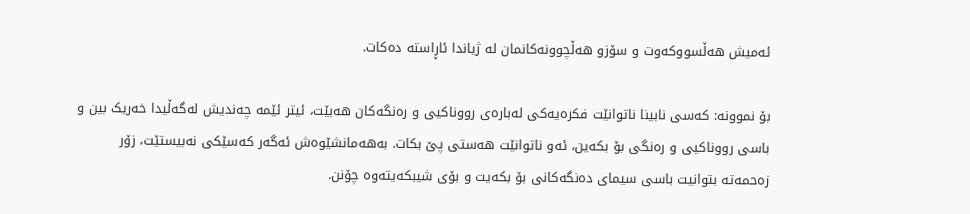ئەمیش هەڵسووکەوت و سۆزو هەڵچوونەکانمان لە ژیاندا ئاڕاستە دەکات.

بۆ نموونە: کەسی نابینا ناتوانێت فکرەیەکی لەبارەی رووناکیی و رەنگەکان هەبێت، ئیتر ئێمە چەندیش لەگەڵیدا خەریک بین و باسی رووناکیی و رەنگی بۆ بکەین، ئەو ناتوانێت هەستی پێ بکات. بەهەمانشێوەش ئەگەر کەسێکی نەبیستێت، زۆر زەحمەتە بتوانیت باسی سیمای دەنگەکانی بۆ بکەیت و بۆی شیبکەیتەوە چۆنن.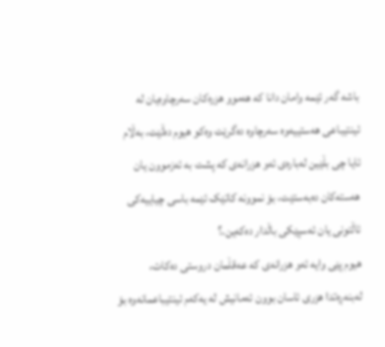باشە گەر ئێمە وامان دانا کە هەموو هزرەکان سەرچاوەیان لە ئینتیباعی هەستییەوە سەرچاوە دەگرێت وەکو هیوم دەڵێت، بەڵام ئایا چی بڵێین لەبارەی ئەو هزرانەی کە پشت بە ئەزموون یان هەستەکان دەبەستێت، بۆ نموونە کاتێک ئێمە باسی چیاییەکی ئاڵتونی یان ئەسپێکی باڵدار دەکەین.؟
هیوم پێی وایە ئەو هزرانەی کە عەقڵمان دروستی دەکات، لەبنەڕەتدا هزری ئاسان بوون ئەمانیش لە یەکەم ئینتیباعمانەوە بۆ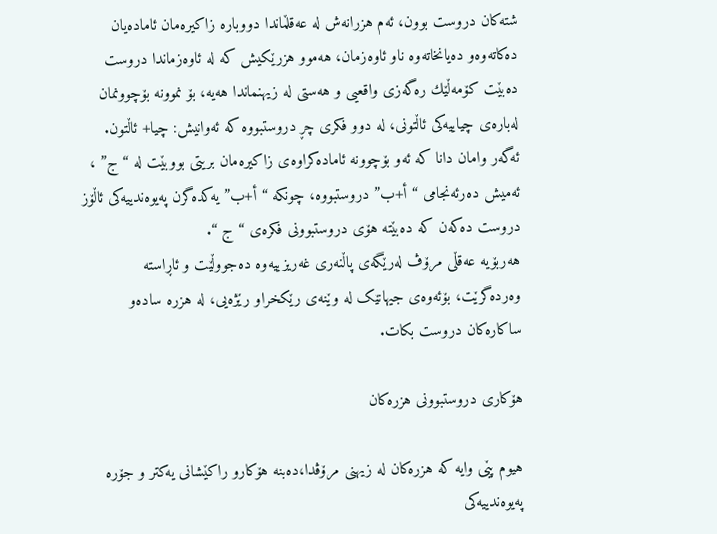شتەکان دروست بوون، ئەم هزرانەش لە عەقڵماندا دووبارە زاکیرەمان ئامادەیان دەکاتەوەو دەیانخاتەوە ناو ئاوەزمان، هەموو هزرێکیش کە لە ئاوەزماندا دروست دەبێت کۆمەڵێك رەگەزی واقعیی و هەستی لە زیهنماندا هەیە، بۆ نموونە بۆچوونمان لەبارەی چیاییەکی ئاڵتونی، لە دوو فکری چڕ دروستبووە کە ئەوانیش: چیا+ ئاڵتون.
ئەگەر وامان دانا کە ئەو بۆچوونە ئامادەکراوەی زاکیرەمان بریتی بووبێت لە “ج” ، ئەمیش دەرئەنجامی “أ+ب” دروستبووە، چونکە “أ+ب” یەکدەگرن پەیوەندییەکی ئاڵۆز دروست دەکەن کە دەبێتە هۆی دروستبوونی فکرەی “ج “.
هەربۆیە عەقڵی مرۆڤ لەرێگەی پاڵنەری غەریزییەوە دەجووڵێت و ئاڕاستە وەردەگرێت، بۆئەوەی جیهانێک لە وێنەی رێکخراو رێژەیی، لە هزرە سادەو ساکارەکان دروست بکات.

هۆکاری دروستبوونی هزرەکان

هیوم پێی وایە کە هزرەکان لە زیهنی مرۆڤدا،دەبنە هۆکارو راکێشانی یەکتر و جۆرە پەیوەندییەکی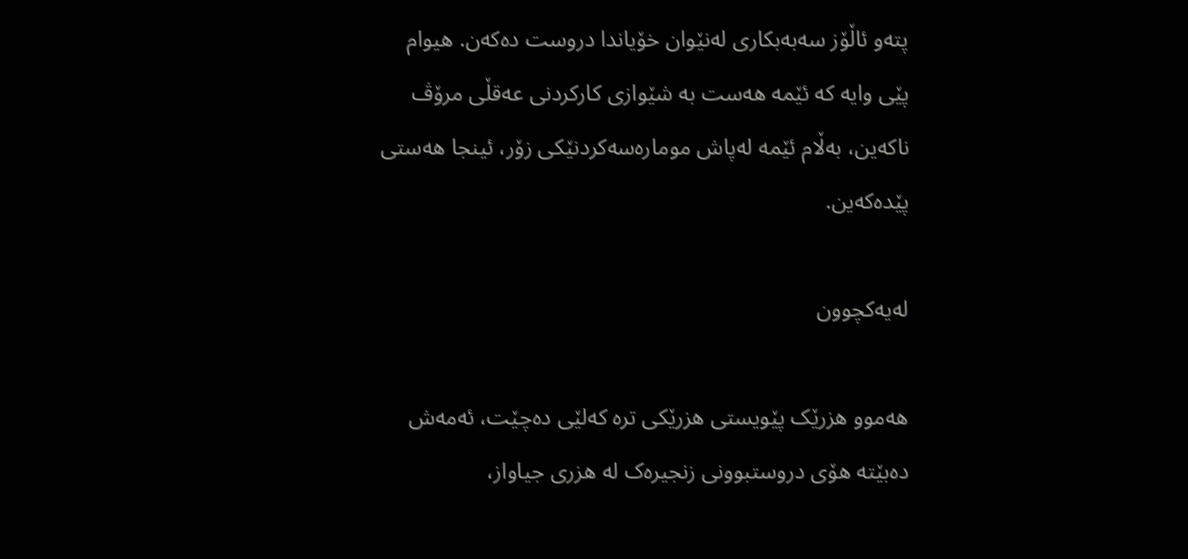پتەو ئاڵۆز سەبەبکاری لەنێوان خۆیاندا دروست دەکەن. هیوام پێی وایە کە ئێمە هەست بە شێوازی کارکردنی عەقڵی مرۆڤ ناکەین، بەڵام ئێمە لەپاش مومارەسەکردنێکی زۆر، ئینجا هەستی پێدەکەین.

لەیەکچوون

هەموو هزرێک پێویستی هزرێکی ترە کەلێی دەچێت، ئەمەش دەبێتە هۆی دروستبوونی زنجیرەک لە هزری جیاواز،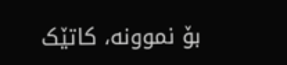بۆ نموونە، کاتێک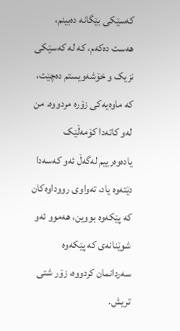کەسێکی بێگانە دەبینم، هەست دەکەم، کە لە کەسێکی نزیک و خۆشەویستم دەچێت، کە ماوەیەکی زۆرە مردووە. من لەو کاتەدا کۆمەڵێک یادەوەرییم لەگەڵ ئەو کەسەدا دێتەوە یاد، تەواوی رووداوەکان کە پێکەوە بووین، هەموو ئەو شوێنانەی کە پێکەوە سەردانمان کردووە، زۆر شتی تریش.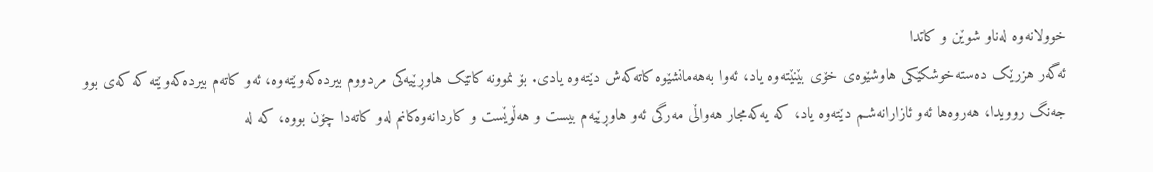خوولانەوە لەناو شوێن و کاتدا
ئەگەر هزرێک دەستەخوشکێکی هاوشێوەی خۆی بێنێتەوە یاد، ئەوا بەهەمانشێوە کاتەکەش دێتەوە یادی. بۆ نموونە کاتێک هاوڕێیەکی مردووم بیردەکەوێتەوە، ئەو کاتەم بیردەکەوێتە کە کەی بوو جەنگ روویدا، هەروەها ئەو ئازارانەشـم دێتەوە یاد، کە یەکەمجار هەواڵی مەرگی ئەو هاوڕێیەم بیست و هەڵوێست و کاردانەوەکانم لەو کاتەدا چۆن بووە، کە لە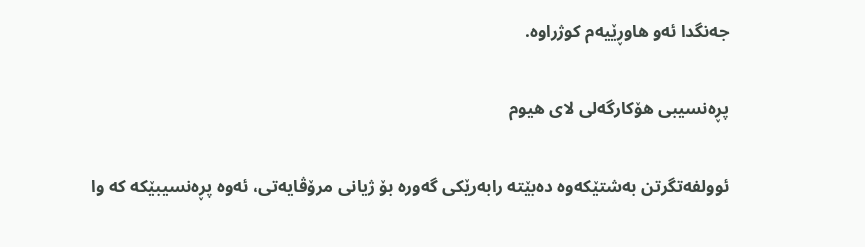جەنگدا ئەو هاوڕێیەم کوژراوە.

پڕەنسیبی هۆکارگەلی لای هیوم

ئوولفەتگرتن بەشتێکەوە دەبێتە رابەرێکی گەورە بۆ ژیانی مرۆڤایەتی، ئەوە پڕەنسیبێکە کە وا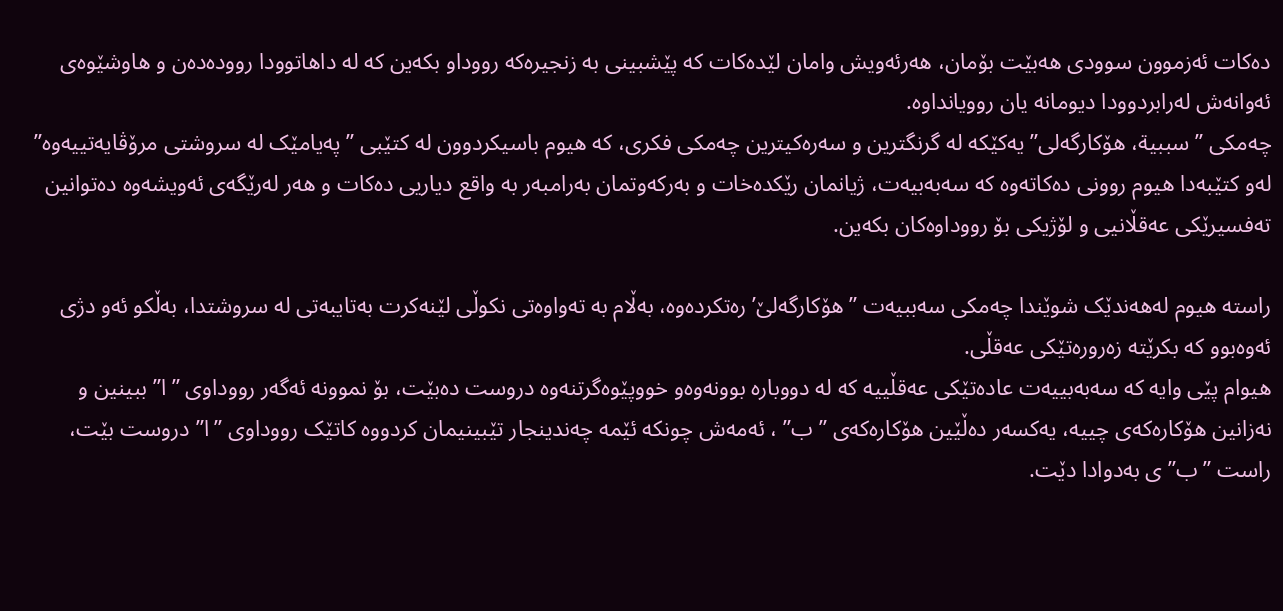دەکات ئەزموون سوودی هەبێت بۆمان، هەرئەویش وامان لێدەکات کە پێشبینی بە زنجیرەکە رووداو بکەین کە لە داهاتوودا روودەدەن و هاوشێوەی ئەوانەش لەرابردوودا دیومانە یان روویانداوە.
چەمکی ” سببیة، هۆکارگەلی” یەکێکە لە گرنگترین و سەرەکیترین چەمکی فکری، کە هیوم باسیکردوون لە کتێبی ” پەیامێک لە سروشتی مرۆڤایەتییەوە” لەو کتێبەدا هیوم روونی دەکاتەوە کە سەبەبیەت، ژیانمان رێکدەخات و بەرکەوتمان بەرامبەر بە واقع دیاریی دەکات و هەر لەرێگەی ئەویشەوە دەتوانین تەفسیرێکی عەقڵانیی و لۆژیکی بۆ رووداوەکان بکەین.

راستە هیوم لەهەندێک شوێندا چەمکی سەببیەت ” هۆکارگەلێ’ رەتکردەوە، بەڵام بە تەواوەتی نکوڵی لێنەکرت بەتایبەتی لە سروشتدا، بەڵکو ئەو دژی ئەوەبوو کە بکرێتە زەرورەتێکی عەقڵی.
هیوام پێی وایە کە سەبەبییەت عادەتێکی عەقڵییە کە لە دووبارە بوونەوەو خووپێوەگرتنەوە دروست دەبێت، بۆ نموونە ئەگەر رووداوی ” ا” ببینین و نەزانین هۆکارەکەی چییە، یەکسەر دەڵێین هۆکارەکەی ” ب” ، ئەمەش چونکە ئێمە چەندینجار تێبینیمان کردووە کاتێک رووداوی ” ا” دروست بێت، راست ” ب” ی بەدوادا دێت.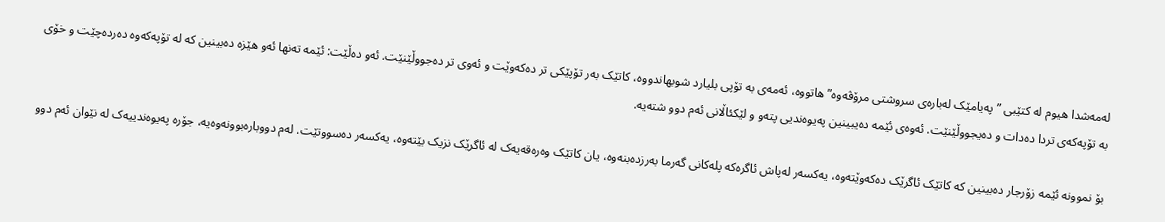لەمەشدا هیوم لە کتێبی ” پەیامێک لەبارەی سروشتی مرۆڤەوە” هاتووە، ئەمەی بە تۆپی بلیارد شوبهاندووە، کاتێک بەر تۆپێکی تر دەکەوێت و ئەوی تر دەجووڵێنێت. ئەو دەڵێت: ئێمە تەنها ئەو هێزە دەبینین کە لە تۆپەکەوە دەردەچێت و خۆی بە تۆپەکەی تردا دەدات و دەیجووڵێنێت. ئەوەی ئێمە دەیبینین پەیوەندیی پتەو و لێکئاڵانی ئەم دوو شتەیە.

بۆ نموونە ئێمە زۆرجار دەبینین کە کاتێک ئاگرێک دەکەوێتەوە، یەکسەر لەپاش ئاگرەکە پلەکانی گەرما بەرزدەبنەوە، یان کاتێک وەرەقەیەک لە ئاگرێک نزیک بێتەوە، یەکسەر دەسووتێت. لەم دووبارەبوونەوەیە، جۆرە پەیوەندییەک لە نێوان ئەم دوو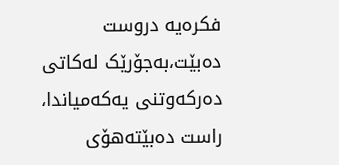فکرەیە دروست دەبێت،بەجۆرێک لەکاتی دەرکەوتنی یەکەمیاندا، راست دەبێتەهۆی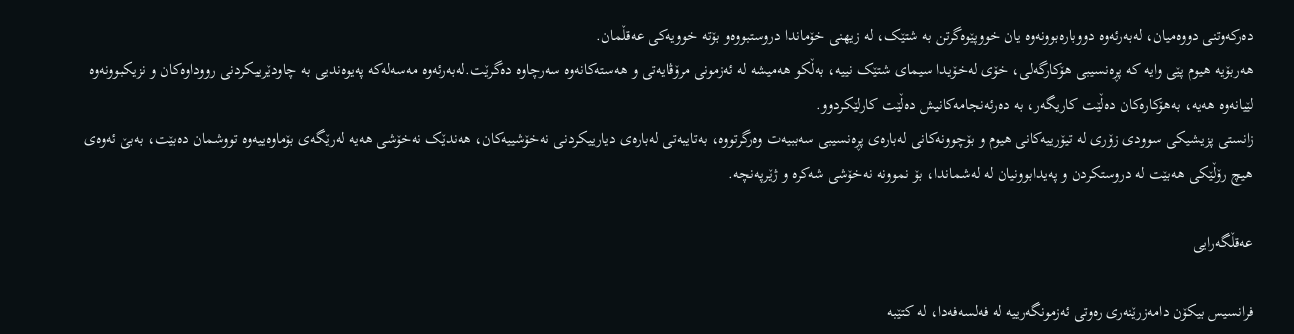دەرکەوتنی دووەمیان، لەبەرئەوە دووبارەبوونەوە یان خووپێوەگرتن بە شتێک، لە زیهنی خۆماندا دروستبووەو بۆتە خوویەکی عەقڵمان.
هەربۆیە هیوم پێی وایە کە پڕەنسیبی هۆکارگەلی، خۆی لەخۆیدا سیمای شتێک نییە، بەڵکو هەمیشە لە ئەزمونی مرۆڤایەتی و هەستەکانەوە سەرچاوە دەگرێت.لەبەرئەوە مەسەلەکە پەیوەندیی بە چاودێرییکردنی رووداوەکان و نزیکبوونەوە لێیانەوە هەیە، بەهۆکارەکان دەڵێت کاریگەر، بە دەرئەنجامەکانیش دەڵێت کارلێکردوو.
زانستی پزیشیکی سوودی زۆری لە تیۆرییەکانی هیوم و بۆچوونەکانی لەبارەی پڕەنسیبی سەببیەت وەرگرتووە، بەتایبەتی لەبارەی دیارییکردنی نەخۆشییەکان، هەندێک نەخۆشی هەیە لەرێگەی بۆماوەییەوە تووشمان دەبێت، بەبێ ئەوەی هیچ رۆڵێکی هەبێت لە دروستکردن و پەیدابوونیان لە لەشماندا، بۆ نموونە نەخۆشی شەکرە و ژێرپەنچە.

عەقڵگەرایی

فرانسیس بیکۆن دامەزرێنەری رەوتی ئەزمونگەرییە لە فەلسەفەدا، لە کتێبە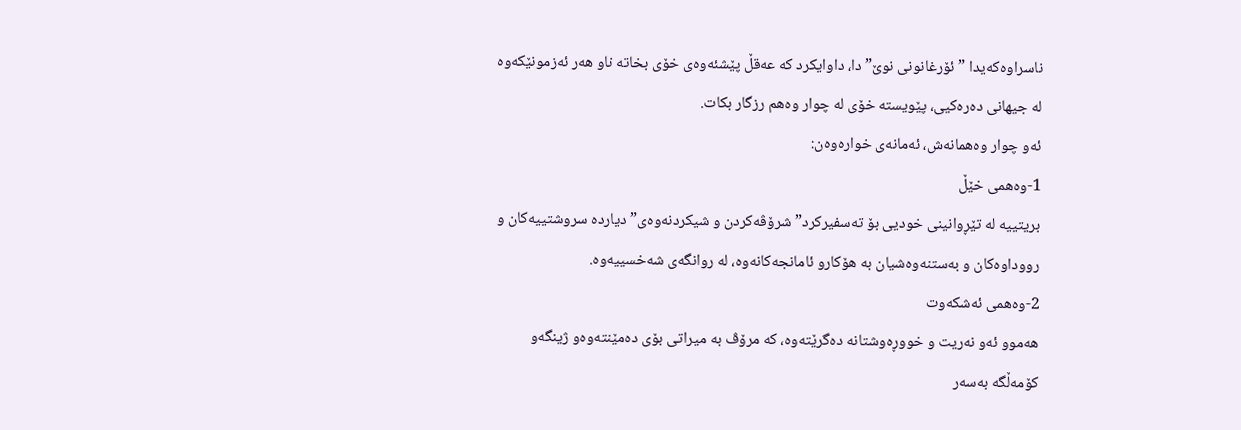ناسراوەکەیدا ” ئۆرغانونی نوێ” دا، داوایکرد کە عەقڵ پێشئەوەی خۆی بخاتە ناو هەر ئەزمونێکەوە لە جیهانی دەرەکیی، پێویستە خۆی لە چوار وەهم رزگار بکات.
ئەو چوار وەهمانەش، ئەمانەی خوارەوەن:
1-وەهمی خێڵ
بریتییە لە تێڕوانینی خودیی بۆ تەسفیرکرد” شرۆڤەکردن و شیکردنەوەی” دیاردە سروشتییەکان و رووداوەکان و بەستنەوەشیان بە هۆکارو ئامانجەکانەوە، لە روانگەی شەخسییەوە.
2-وەهمی ئەشکەوت
هەموو ئەو نەریت و خووڕەوشتانە دەگرێتەوە، کە مرۆڤ بە میراتی بۆی دەمێنتەوەو ژینگەو کۆمەڵگە بەسەر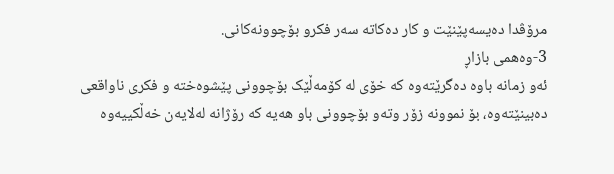مرۆڤدا دەیسەپێنێت و کار دەکاتە سەر فکرو بۆچوونەکانی.
3-وەهمی بازاڕ
ئەو زمانە باوە دەگرێتەوە کە خۆی لە کۆمەڵێک بۆچوونی پێشوەختە و فکری ناواقعی دەبینێتەوە، بۆ نموونە زۆر وتەو بۆچوونی باو هەیە کە رۆژانە لەلایەن خەڵكییەوە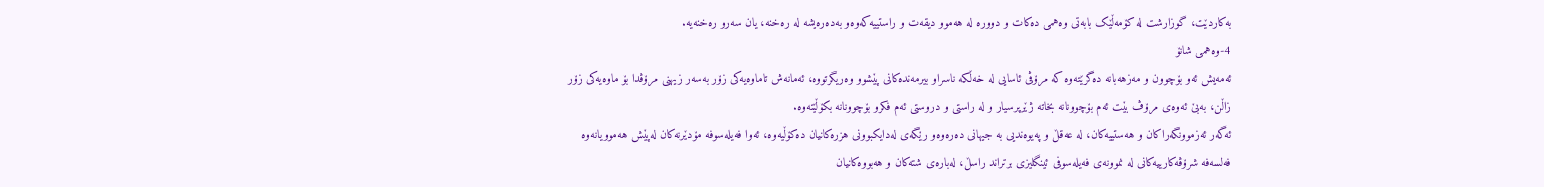بەکاردێت، گوزارشت لە کۆمەڵێک بابەتی وەهمی دەکات و دوورە لە هەموو دیقەت و راستییەکەوەو بەدەرەیشە لە رەخنە، یان سەرو رەخنەیە.
4-وەهمی شانۆ
ئەمەیش ئەو بۆچوون و مەزهەبانە دەگرێتەوە کە مرۆڤی ئاسایی لە خەڵکە ناسراو بیرمەندەکانی پێشوو وەریگرتووە، ئەمانەش تاماوەیەکی زۆر بەسەر زیهنی مرۆڤدا بۆ ماوەیەکی زۆر زاڵن، بەبێ ئەوەی مرۆڤ بێت ئەم بۆچوونانە بخاتە ژێرپرسیار و لە راستی و دروستی ئەم فکرو بۆچوونانە بکۆڵێتەوە.
ئەگەر ئەزموونگەراکان و هەستییەکان، لە عەقڵ و پەیوەندیی بە جیهانی دەرەوەو رێگەی لەدایکبوونی هزرەکانیان دەکۆڵیەوە، ئەوا فەیلەسوفە مۆدێرنەکان لەپێش هەموویانەوە فەلسەفە شرۆڤەکارییەکانی لە نموونەی فەیلەسوفی ئینگلیزی برتراند راسڵ، لەبارەی شتەکان و هەبووەکانیان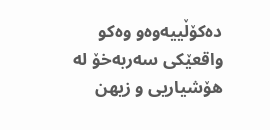دەکۆڵییەوەو وەکو واقعێكی سەربەخۆ لە هۆشیاریی و زیهن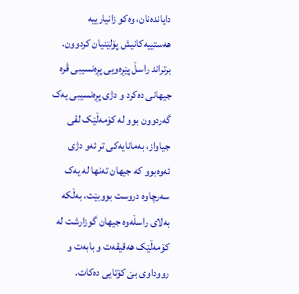دایاندەنان، وەکو زانیارییە هەستییەکانیش پۆلێنیان کردوون.
برتراند راسڵ پێڕەویی پڕەنسیبی ڤرە جیهانی دەکرد و دژی پڕەنسیبی یەک گەردوون بوو لە کۆمەڵێک لقی جیاواز، بەمانایەکی تر ئەو دژی ئەوەبوو کە جیهان تەنها لە یەک سەرچاوە دروست بووبێت، بەڵکە بەلای راسڵەوە جیهان گوزارشت لە کۆمەڵێک هەقیقەت و بابەت و رووداوی بێ کۆتایی دەکات.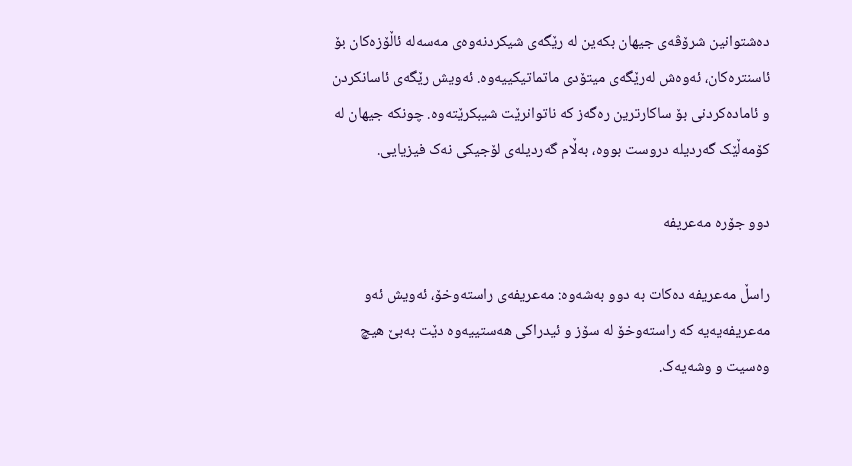دەشتوانین شرۆڤەی جیهان بکەین لە رێگەی شیکردنەوەی مەسەلە ئاڵۆزەکان بۆ ئاسنترەکان، ئەوەش لەرێگەی میتۆدی ماتماتیکییەوە. ئەویش رێگەی ئاسانکردن و ئامادەکردنی بۆ ساکارترین رەگەز کە ناتوانرێت شیبکرێتەوە. چونکە جیهان لە کۆمەڵێک گەردیلە دروست بووە، بەڵام گەردیلەی لۆجیکی نەک فیزیایی.

دوو جۆرە مەعریفە

راسڵ مەعریفە دەکات بە دوو بەشەوە: مەعریفەی راستەوخۆ، ئەویش ئەو مەعریفەیەیە کە راستەوخۆ لە سۆز و ئیدراکی هەستییەوە دێت بەبێ هیچ وەسیت و وشەیەک.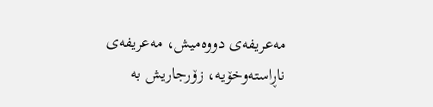مەعریفەی دووەمیش، مەعریفەی ناڕاستەوخۆیە، زۆرجاریش بە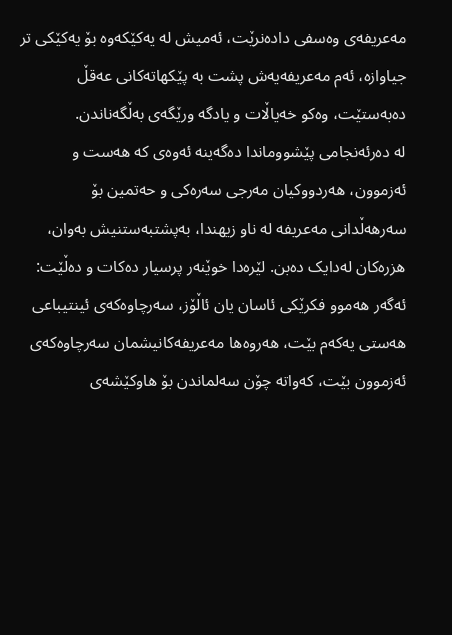مەعریفەی وەسفی دادەنرێت، ئەمیش لە یەکێکەوە بۆ یەکێكی تر جیاوازە، ئەم مەعریفەیەش پشت بە پێکهاتەکانی عەقڵ دەبەستێت، وەکو خەیاڵات و یادگە ورێگەی بەڵگەناندن.
لە دەرئەنجامی پێشووماندا دەگەینە ئەوەی کە هەست و ئەزموون، هەردووکیان مەرجی سەرەکی و حەتمین بۆ سەرهەڵدانی مەعریفە لە ناو زیهندا، بەپشتبەستنیش بەوان، هزرەکان لەدایک دەبن. لێرەدا خوێنەر پرسیار دەکات و دەڵێت: ئەگەر هەموو فکرێكی ئاسان یان ئاڵۆز، سەرچاوەکەی ئینتیباعی هەستی یەکەم بێت، هەروەها مەعریفەکانیشمان سەرچاوەکەی ئەزموون بێت، کەواتە چۆن سەلماندن بۆ هاوکێشەی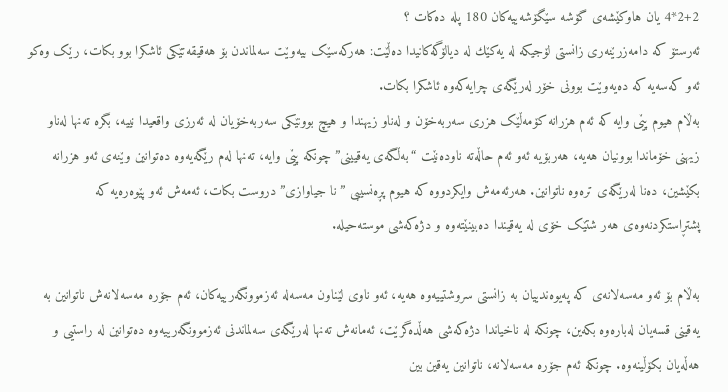2+2*4 یان هاوکێشەی گۆشە سێگۆشەییەکان 180 پلە دەکات ؟
ئەرستۆ کە دامەزرێنەری زانستی لۆجیکە لە یەکێك لە دیالۆگەکانیدا دەڵێت: هەرکەسێک بیەوێت سەلماندن بۆ هەقیقەتێکی ئاشکرا بوو بکات، رێک وەکو ئەو کەسەیە کە دەیەوێت بوونی خۆر لەرێگەی چرایەکەوە ئاشکرا بکات.
بەڵام هیوم پێی وایە کە ئەم هزرانە کۆمەڵێک هزری سەربەخۆن و لەناو زیهندا و هیچ بوونێکی سەربەخۆیان لە ئەرزی واقعیدا نییە، بگرە تەنها لەناو زیهنی خۆماندا بوونیان هەیە، هەربۆیە ئەو ئەم حاڵەتە ناودەنێت “بەڵگەی یەقیینی” چونکە پێی وایە، تەنها لەم رێگەیەوە دەتوانین وێنەی ئەو هزرانە بکێشین، دەنا لەرێگەی ترەوە ناتوانین. هەرئەمەش وایکردووە کە هیوم پڕەنسیبی ” نا جیاوازی” دروست بکات، ئەمەش ئەو پێوەرەیە کە پشتڕاستکردنەوەی هەر شتێک خۆی لە یەقیندا دەبینێتەوە و دژەکەشی موستەحیلە.

بەڵام بۆ ئەو مەسەلانەی کە پەیوەندییان بە زانستی سروشتییەوە هەیە، ئەو ناوی لێناون مەسەلە ئەزموونگەرییەکان، ئەم جۆرە مەسەلانەش ناتوانین بە یەقینی قسەیان لەبارەوە بکەین، چونکە لە ناخیاندا دژەکەشی هەڵدەگرێت، ئەمانەش تەنها لەرێگەی سەلماندنی ئەزموونگەرییەوە دەتوانین لە راستیی و هەڵەیان بکۆڵینەوە. چونکە ئەم جۆرە مەسەلانە، ناتوانین یەقین بین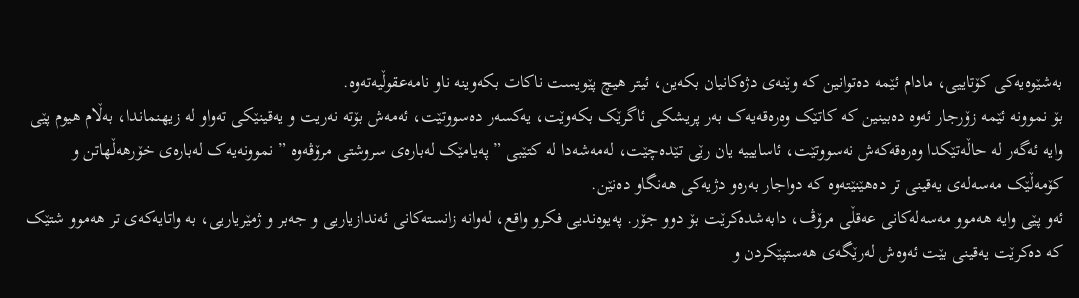بەشێوەیەکی کۆتاییی، مادام ئێمە دەتوانین کە وێنەی دژەکانیان بکەین، ئیتر هیچ پێویست ناکات بکەوینە ناو نامەعقوڵیەتەوە.
بۆ نموونە ئێمە زۆرجار ئەوە دەبینین کە کاتێک وەرەقەیەک بەر پریشکی ئاگرێک بکەوێت، یەکسەر دەسووتێت، ئەمەش بۆتە نەریت و یەقینێکی تەواو لە زیهنماندا، بەڵام هیوم پێی وایە ئەگەر لە حاڵەتێکدا وەرەقەکەش نەسووتێت، ئاسایییە یان رێی تێدەچێت، لەمەشەدا لە کتێبی ” پەیامێک لەبارەی سروشتی مرۆڤەوە ” نموونەیەک لەبارەی خۆرهەڵهاتن و کۆمەڵێک مەسەلەی یەقینی تر دەهێنێتەوە کە دواجار بەرەو دژیەکی هەنگاو دەنێن.
ئەو پێی وایە هەموو مەسەلەکانی عەقڵی مرۆڤ، دابەشدەکرێت بۆ دوو جۆر. پەیوەندیی فکرو واقع، لەوانە زانستەکانی ئەندازیاریی و جەبر و ژمێریاریی، بە واتایەکەی تر هەموو شتێک کە دەکرێت یەقینی بێت ئەوەش لەرێگەی هەستپێکردن و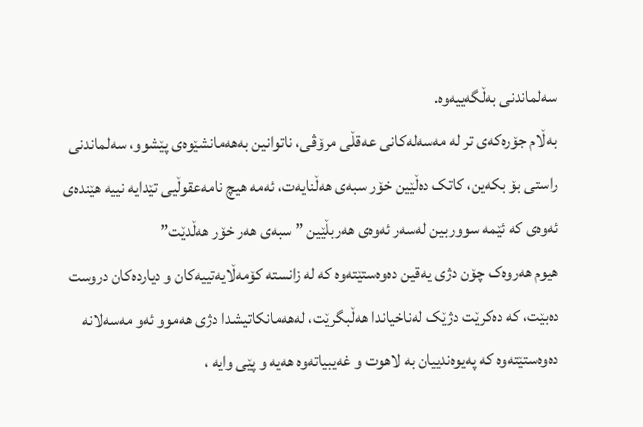سەلماندنی بەڵگەییەوە.
بەڵام جۆرەکەی تر لە مەسەلەکانی عەقڵی مرۆڤی، ناتوانین بەهەمانشێوەی پێشوو، سەلماندنی راستی بۆ بکەین، کاتک دەڵێین خۆر سبەی هەڵنایەت، ئەمە هیچ نامەعقوڵیی تێدایە نییە هێندەی ئەوەی کە ئێمە سووربین لەسەر ئەوەی هەربڵێین ” سبەی هەر خۆر هەڵدێت”
هیوم هەروەک چۆن دژی یەقین دەوەستێتەوە کە لە زانستە کۆمەڵایەتییەکان و دیاردەکان دروست دەبێت، کە دەکرێت دژێک لەناخیاندا هەڵبگرێت، لەهەمانکاتیشدا دژی هەموو ئەو مەسەلانە دەوەستێتەوە کە پەیوەندییان بە لاهوت و غەیبیاتەوە هەیە و پێی وایە ،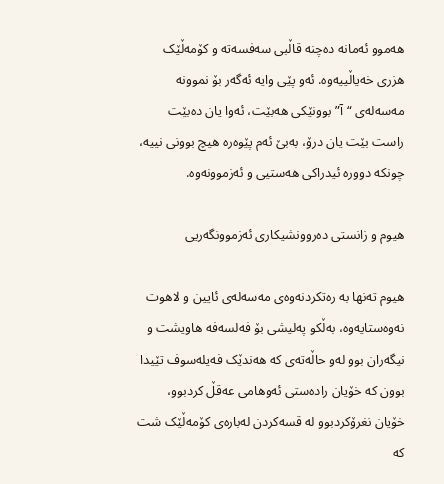هەموو ئەمانە دەچنە قاڵبی سەفسەتە و کۆمەڵێک هزری خەیاڵییەوە. ئەو پێی وایە ئەگەر بۆ نموونە مەسەلەی “آ” بوونێکی هەبێت، ئەوا یان دەبێت راست بێت یان درۆ، بەبێ ئەم پێوەرە هیچ بوونی نییە، چونکە دوورە ئیدراکی هەستیی و ئەزموونەوە.

هیوم و زانستی دەروونشیکاری ئەزموونگەریی

هیوم تەنها بە رەتکردنەوەی مەسەلەی ئایین و لاهوت نەوەستایەوە، بەڵکو پەلیشی بۆ فەلسەفە هاویشت و نیگەران بوو لەو حاڵەتەی کە هەندێک فەیلەسوف تێیدا بوون کە خۆیان رادەستی ئەوهامی عەقڵ کردبوو، خۆیان نغرۆکردبوو لە قسەکردن لەبارەی کۆمەڵێک شت کە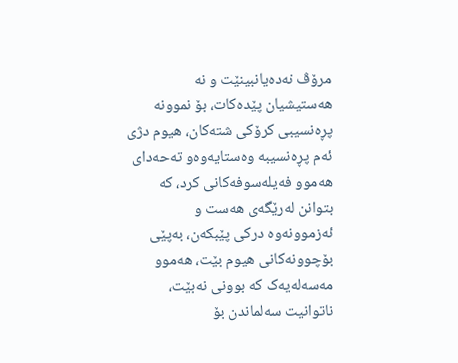مرۆڤ نەدەیانبینێت و نە هەستیشیان پێدەکات، بۆ نموونە پڕەنسیبی کرۆکی شتەکان، هیوم دژی ئەم پڕەنسیبە وەستایەوەو تەحەدای هەموو فەیلەسوفەکانی کرد، کە بتوانن لەرێگەی هەست و ئەزموونەوە درکی پێبکەن، بەپێی بۆچوونەکانی هیوم بێت، هەموو مەسەلەیەک کە بوونی نەبێت، ناتوانیت سەلماندن بۆ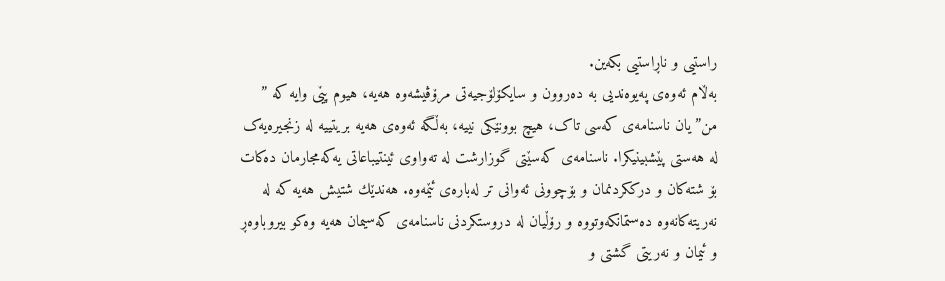راستیی و ناڕاستیی بکەین.
بەڵام ئەوەی پەیوەندیی بە دەروون و سایکۆلۆجیەتی مرۆڤیشەوە هەیە، هیوم پێی وایە کە ” من” یان ناسنامەی کەسی تاک، هیچ بوونێکی نییە، بەڵگە ئەوەی هەیە بریتییە لە زنجیرەیەک لە هەستی پێشبینیکرا. ناسنامەی کەسێتی گوزارشت لە تەواوی ئینتیباعاتی یەکەمجارمان دەکات بۆ شتەکان و درککردنمان و بۆچوونی ئەوانی تر لەبارەی ئێمەوە. هەندێك شتیش هەیە کە لە نەریتەکانەوە دەستمانکەوتووە و رۆڵیان لە دروستکردنی ناسنامەی کەسیمان هەیە وەکو بیروباوەڕ و ئیمان و نەریتی گشتی و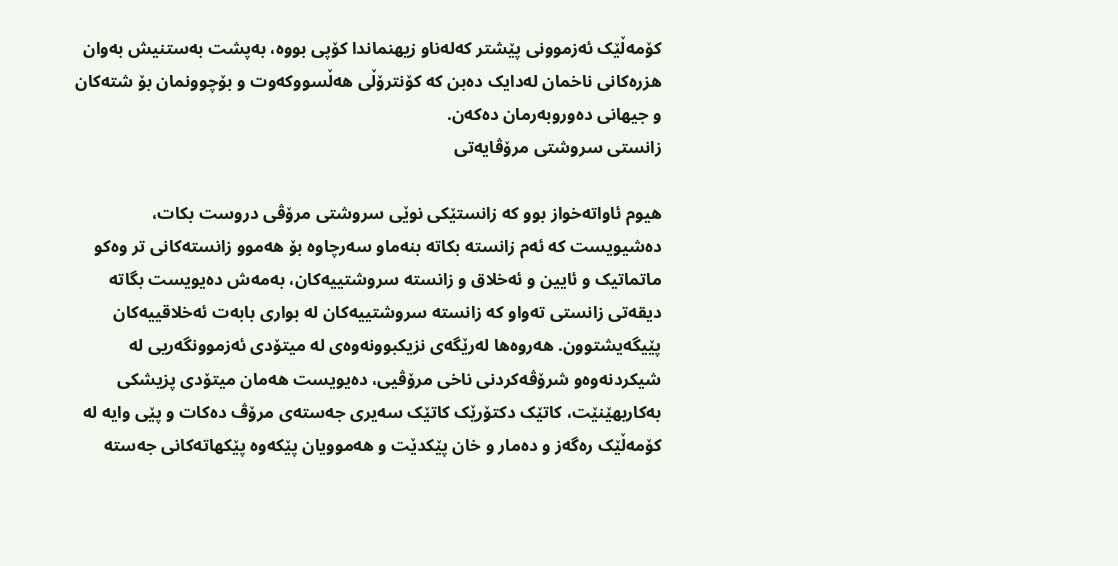کۆمەڵێک ئەزموونی پێشتر کەلەناو زیهنماندا کۆپی بووە، بەپشت بەستنیش بەوان هزرەکانی ناخمان لەدایک دەبن کە کۆنترۆڵی هەڵسووکەوت و بۆچوونمان بۆ شتەکان و جیهانی دەوروبەرمان دەکەن.
زانستی سروشتی مرۆڤایەتی

هیوم ئاواتەخواز بوو کە زانستێکی نوێی سروشتی مرۆڤی دروست بکات، دەشیویست کە ئەم زانستە بکاتە بنەماو سەرچاوە بۆ هەموو زانستەکانی تر وەکو ماتماتیک و ئایین و ئەخلاق و زانستە سروشتییەکان، بەمەش دەیویست بگاتە دیقەتی زانستی تەواو کە زانستە سروشتییەکان لە بواری بابەت ئەخلاقییەکان پێیگەیشتوون. هەروەها لەرێگەی نزیکبوونەوەی لە میتۆدی ئەزموونگەریی لە شیکردنەوەو شرۆڤەکردنی ناخی مرۆڤیی، دەیویست هەمان میتۆدی پزیشکی بەکاربهێنێت، کاتێک دکتۆرێک کاتێک سەیری جەستەی مرۆڤ دەکات و پێی وایە لە کۆمەڵێک رەگەز و دەمار و خان پێکدێت و هەموویان پێکەوە پێکهاتەکانی جەستە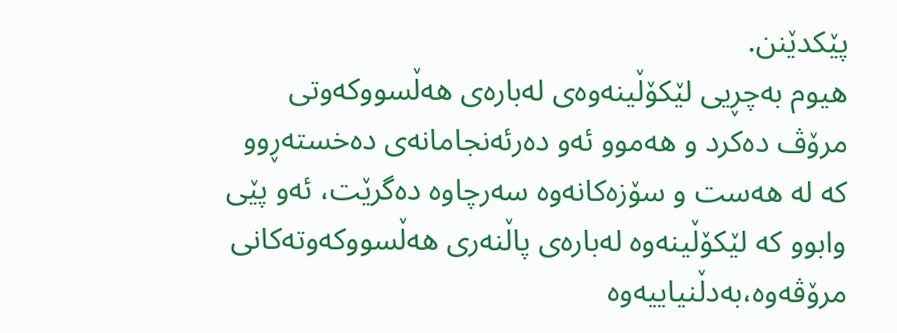پێکدێنن.
هیوم بەچڕیی لێکۆڵینەوەی لەبارەی هەڵسووکەوتی مرۆڤ دەکرد و هەموو ئەو دەرئەنجامانەی دەخستەڕوو کە لە هەست و سۆزەکانەوە سەرچاوە دەگرێت، ئەو پێی وابوو کە لێکۆڵینەوە لەبارەی پاڵنەری هەڵسووکەوتەکانی مرۆڤەوە،بەدڵنیاییەوە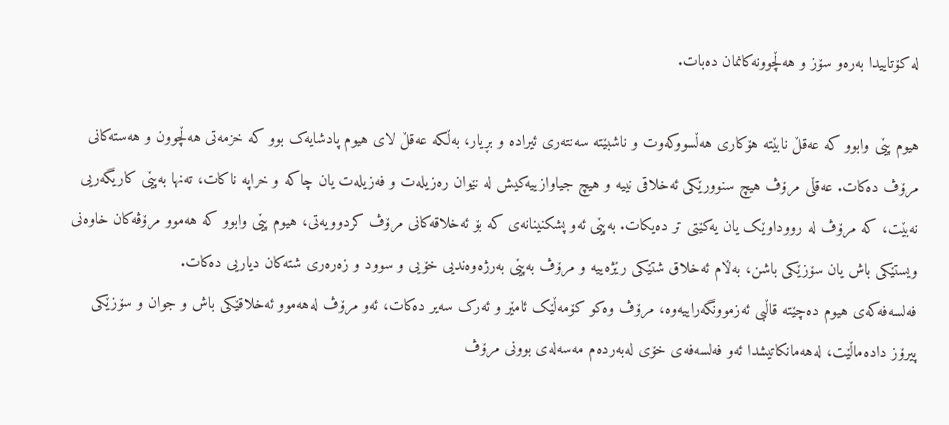لە کۆتاییدا بەرەو سۆز و هەڵچوونەکانمان دەبات.

هیوم پێی وابوو کە عەقڵ نابێتە هۆکاری هەڵسووکەوت و ناشبێتە سەنتەری ئیرادە و بڕیار، بەڵکە عەقڵ لای هیوم پادشایەک بوو کە خزمەتی هەڵچوون و هەستەکانی مرۆڤ دەکات. عەقڵی مرۆڤ هیچ سنوورێکی ئەخلاقی نییە و هیچ جیاوازییەکیش لە نێوان رەزیلەت و فەزیلەت یان چاکە و خراپە ناکات، تەنها بەپێی کاریگەریی نەبێت، کە مرۆڤ لە رووداوێک یان یەکێتی تر دەیکات. بەپێی ئەو پشکنینانەی کە بۆ ئەخلاقەکانی مرۆڤ کردوویەتی، هیوم پێی وابوو کە هەموو مرۆڤەکان خاوەنی ویستێکی باش یان سۆزێکی باشن، بەڵام ئەخلاق شتێکی رێژەییە و مرۆڤ بەپێی بەرژەوەندیی خۆیی و سوود و زەرەری شتەکان دیاریی دەکات.
فەلسەفەکەی هیوم دەچێتە قاڵبی ئەزموونگەراییەوە، مرۆڤ وەکو کۆمەڵێک ئامێر و ئەرک سەیر دەکات، ئەو مرۆڤ لەهەموو ئەخلاقێکی باش و جوان و سۆزێکی پیرۆز دادەماڵێت، لەهەمانکاتیشدا ئەو فەلسەفەی خۆی لەبەردەم مەسەلەی بوونی مرۆڤ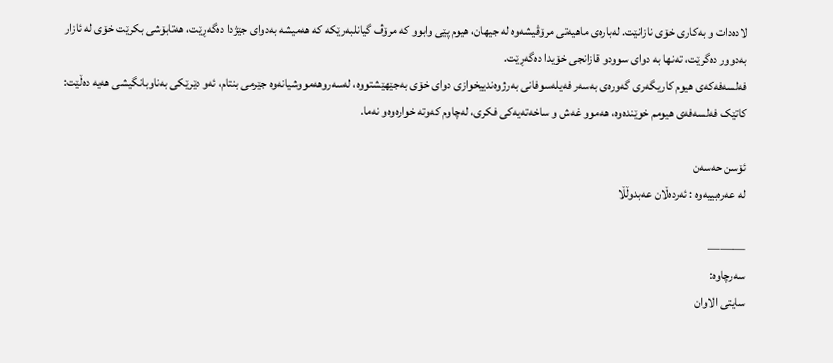لادەدات و بەکاری خۆی نازانێت. لەبارەی ماهیەتی مرۆڤیشەوە لە جیهان، هیوم پێی وابوو کە مرۆڤ گیانلبەرێکە کە هەمیشە بەدوای جێژدا دەگەڕێت، هەتابۆشی بکرێت خۆی لە ئازار بەدوور دەگرێت، تەنها بە دوای سوودو قازانجی خۆیدا دەگەڕێت.
فەلسەفەکەی هیوم کاریگەری گەورەی بەسەر فەیلەسوفانی بەرژوەندییخوازی دوای خۆی بەجێهێشتووە، لەسەروهەمووشیانەوە جێرمی بنتام، ئەو دێرێکی بەناوبانگیشی هەیە دەڵێت: کاتێک فەلسەفەی هیومم خوێندەوە، هەموو غەش و ساخەتەیەکی فکری، لەچاوم کەوتە خوارەوەو نەما.

ئۆسن حەسەن
لە عەرەبییەوە : ئەردەڵان عەبدوڵڵا

———
سەرچاوە:
سایتی الاوان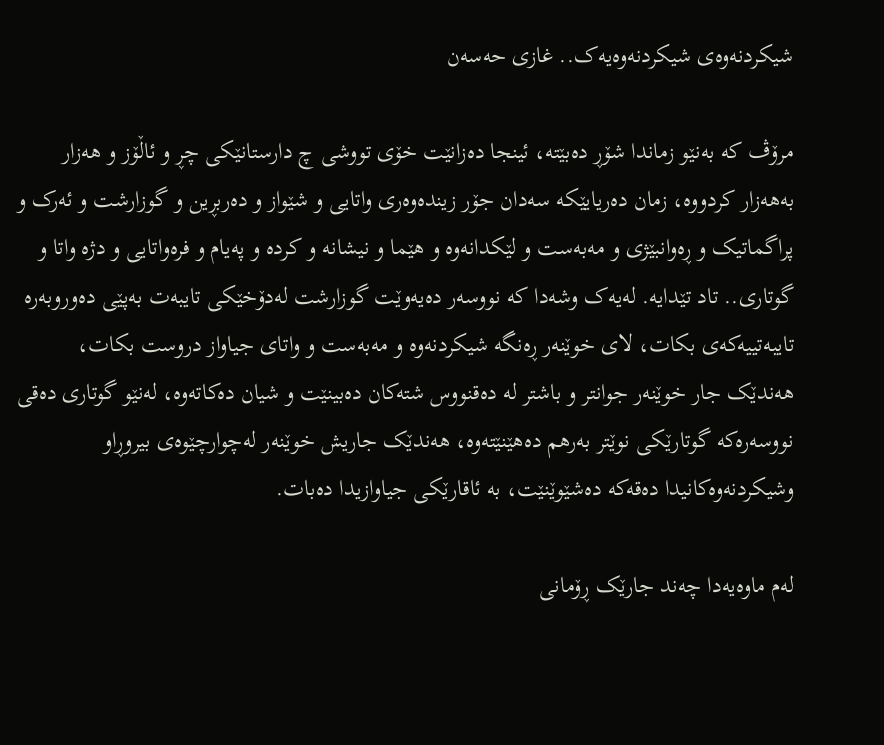شیکردنەوەی شیکردنەوەیەک.. غازی حەسەن

مرۆڤ کە بەنێو زماندا شۆڕ دەبێتە، ئینجا دەزانێت خۆی تووشی چ دارستانێکی چڕ و ئاڵۆز و هەزار بەهەزار کردووە، زمان دەریایێکە سەدان جۆر زیندەوەری واتایی و شێواز و دەربڕین و گوزارشت و ئەرک و پراگماتیک و ڕەوانبێژی و مەبەست و لێکدانەوە و هێما و نیشانە و کردە و پەیام و فرەواتایی و دژە واتا و گوتاری.. تاد تێدایە. لەیەک وشەدا کە نووسەر دەیەوێت گوزارشت لەدۆخێکی تایبەت بەپێی دەوروبەرە تایبەتییەکەی بکات، لای خوێنەر ڕەنگە شیکردنەوە و مەبەست و واتای جیاواز دروست بکات، هەندێک جار خوێنەر جوانتر و باشتر لە دەقنووس شتەکان دەبینێت و شیان دەکاتەوە، لەنێو گوتاری دەقی نووسەرەکە گوتارێکی نوێتر بەرهم دەهێنێتەوە، هەندێک جاریش خوێنەر لەچوارچێوەی بیروڕاو وشیکردنەوەکانیدا دەقەکە دەشێوێنێت، بە ئاقارێکی جیاوازیدا دەبات.

لەم ماوەیەدا چەند جارێک ڕۆمانی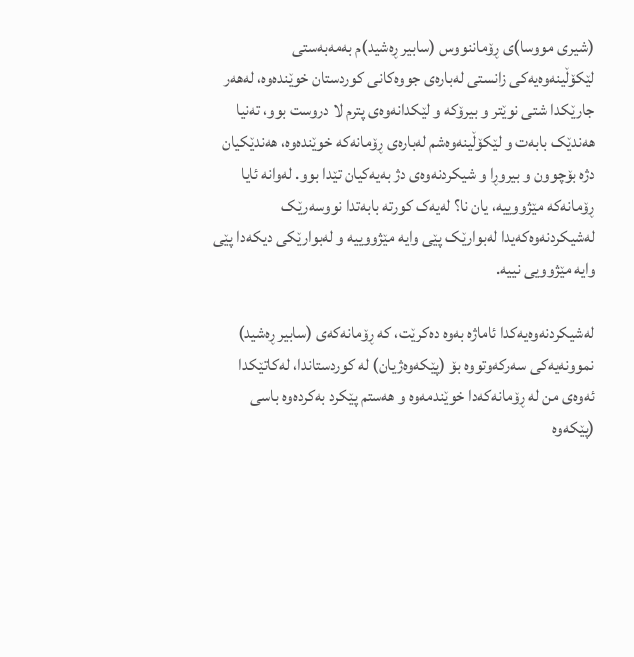(شیری مووسا)ی ڕۆماننووس (سابیر ڕەشید)م بەمەبەستی لێکۆڵینەوەیەکی زانستی لەبارەی جووەکانی کوردستان خوێندەوە، لەهەر جارێکدا شتی نوێتر و بیرۆکە و لێکدانەوەی پترم لا دروست بوو، تەنیا هەندێک بابەت و لێکۆڵینەوەشم لەبارەی ڕۆمانەکە خوێندەوە، هەندێکیان دژە بۆچوون و بیروڕا و شیکردنەوەی دژ بەیەکیان تێدا بوو. لەوانە ئایا ڕۆمانەکە مێژووییە، یان نا؟ لەیەک کورتە بابەتدا نووسەرێک لەشیکردنەوەکەیدا لەبوارێک پێی وایە مێژووییە و لەبوارێکی دیکەدا پێی وایە مێژوویی نییە.

لەشیکردنەوەیەکدا ئاماژە بەوە دەکرێت، کە ڕۆمانەکەی (سابیر ڕەشید) نموونەیەکی سەرکەوتووە بۆ (پێکەوەژیان) لە کوردستاندا، لەکاتێکدا ئەوەی من لە ڕۆمانەکەدا خوێندمەوە و هەستم پێکرد بەکردەوە باسی (پێکەوە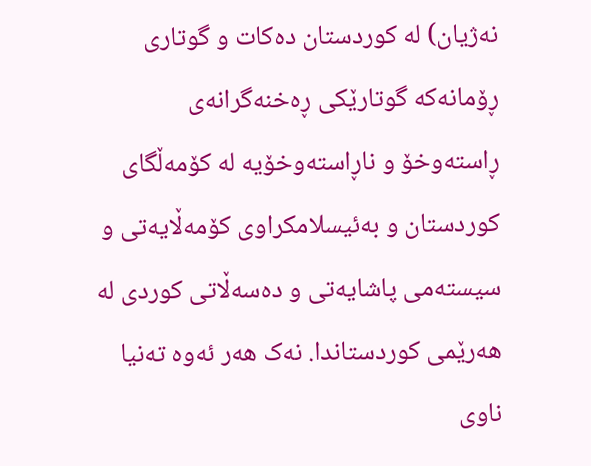نەژیان) لە کوردستان دەکات و گوتاری ڕۆمانەکە گوتارێکی ڕەخنەگرانەی ڕاستەوخۆ و ناڕاستەوخۆیە لە کۆمەڵگای کوردستان و بەئیسلامکراوی کۆمەڵایەتی و سیستەمی پاشایەتی و دەسەڵاتی کوردی لە هەرێمی کوردستاندا. نەک هەر ئەوە تەنیا ناوی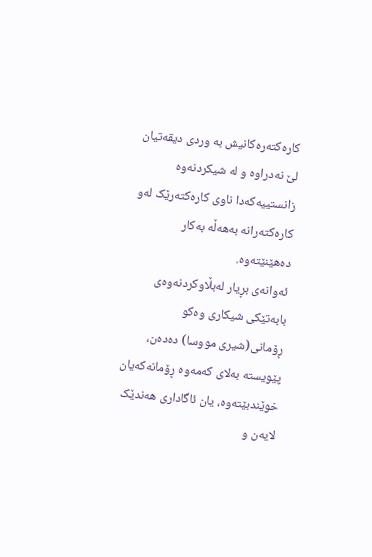کارەکتەرەکانیش بە وردی دیقەتیان لێ نەدراوە و لە شیکردنەوە زانستییەکەدا ناوی کارەکتەرێک لەو کارەکتەرانە بەهەڵە بەکار دەهێنێتەوە.
ئەوانەی بڕیار لەبڵاوکردنەوەی بابەتێکی شیکاری وەکو ڕۆمانی(شیری مووسا) دەدەن، پێویستە بەلای کەمەوە ڕۆمانەکەیان خوێندبێتەوە، یان ئاگاداری هەندێک لایەن و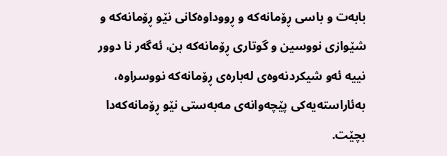بابەت و باسی ڕۆمانەکە و ڕووداوەکانی نێو ڕۆمانەکە و شێوازی نووسین و گوتاری ڕۆمانەکە بن، ئەگەر نا دوور نییە ئەو شیکردنەوەی لەبارەی ڕۆمانەکە نووسراوە، بەئاراستەیەکی پێچەوانەی مەبەستی نێو ڕۆمانەکەدا بچێت.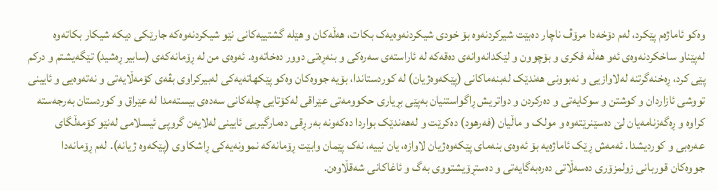وەکو ئاماژەم پێکرد، لەم دۆخەدا مرۆڤ ناچار دەبێت شیرکردنەوە بۆ خودی شیکردنەوەیەک بکات، هەڵەکان و هێلە گشتییەکانی نێو شیکردنەوەکە جارێکی دیکە شیکار بکاتەوە لەپێناو ساخکردنەوەی ئەو هەڵە فکری و بۆچوون و لێکدانەوانەی دەقەکە لە ئاراستەی سەرەکی و بنەڕەتی دوور دەخاتەوە. ئەوەی من لە ڕۆمانەکەی (سابیر ڕەشید) تێگەیشتم و درکم پێی کرد، ڕەخنەگرتنە لەلاوازیی و نەبوونی هەندێک لەبنەماکانی (پێکەوەژیان) لە کوردستاندا، بۆیە جووەکان وەکو پێکهاتەیەکی لەبیرکراوی بڤەی کۆمەڵایەتی و نەتەوەیی و ئایینی تووشی ئازاردان و کوشتن و سوکایەتی و دەرکردن و دواتریش ڕاگواستنیان بەپێی بڕیاری حکوومەتی عێراقی لەکۆتایی چلەکانی سەدەی بیستەمدا لە عێراق و کوردستان بەرجەستە کراوە و ڕەگەزنامەیان لێ دەسێنرێتەوە و مولک و ماڵیان (فەرهود) دەکرێت و لەهەندێک بواردا دەکەونە بەر ڕقی دەمارگیریی ئایینی لەلایەن گروپی ئیسلامی لەنێو کۆمەڵگای عەرەبی و کوردیشدا. ئەمەش ڕێک ئاماژەیە بۆ ئەوەی بنەمای پێکەوەژیان لاوازە، یان نییە، نەک پێمان وابێت ڕۆمانەکە نموونەیەکی ڕاشکاوی (پێکەوە ژیانە). لەم ڕۆمانەدا جووەکان قوربانی زولمزۆری دەسەڵاتی دەرەبەگایەتی و دەستڕۆیشتووی بەگ و ئاغاکانی شەقڵاوەن.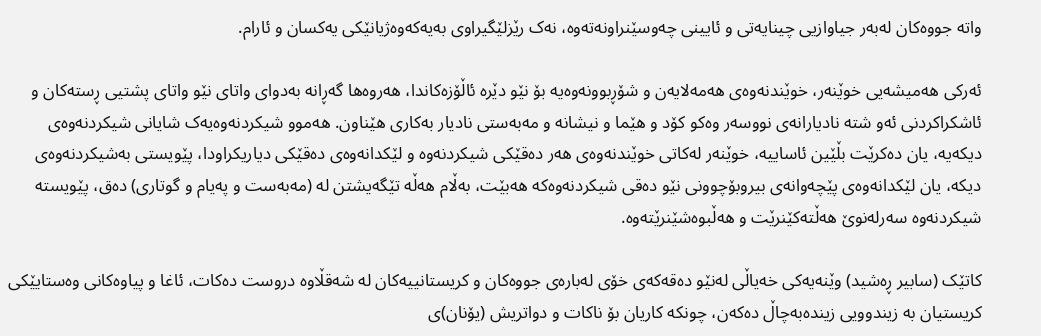واتە جووەکان لەبەر جیاوازیی چینایەتی و ئایینی چەوسێنراونەتەوە، نەک رێزلێگیراوی بەیەکەوەژیانێکی یەکسان و ئارام.

ئەرکی هەمیشەیی خوێنەر، خوێندنەوەی هەمەلایەن و شۆڕبوونەوەیە بۆ نێو دێرە ئاڵۆزەکاندا، هەروەها گەڕانە بەدوای واتای نێو واتای پشتیی ڕستەکان و ئاشکراکردنی ئەو شتە نادیارانەی نووسەر وەکو کۆد و هێما و نیشانە و مەبەستی نادیار بەکاری هێناون. هەموو شیکردنەوەیەک شایانی شیکردنەوەی دیکەیە، یان دەکرێت بڵێین ئاساییە، خوێنەر لەکاتی خوێندنەوەی هەر دەقێکی شیکردنەوە و لێکدانەوەی دەقێکی دیاریکراودا، پێویستی بەشیکردنەوەی دیکە، یان لێکدانەوەی پێچەوانەی بیروبۆچوونی نێو دەقی شیکردنەوەکە هەبێت، بەڵام هەڵە تێگەیشتن لە (مەبەست و پەیام و گوتاری) دەق، پێویستە شیکردنەوە سەرلەنوێ هەڵتەکێنرێت و هەڵبوەشێنرێتەوە.

کاتێک (سابیر ڕەشید) وێنەیەکی خەیاڵی لەنێو دەقەکەی خۆی لەبارەی جووەکان و کریستانییەکان لە شەقڵاوە دروست دەکات، ئاغا و پیاوەکانی وەستایێکی کریستیان بە زیندوویی زیندەبەچاڵ دەکەن، چونکە کاریان بۆ ناکات و دواتریش (یۆنان)ی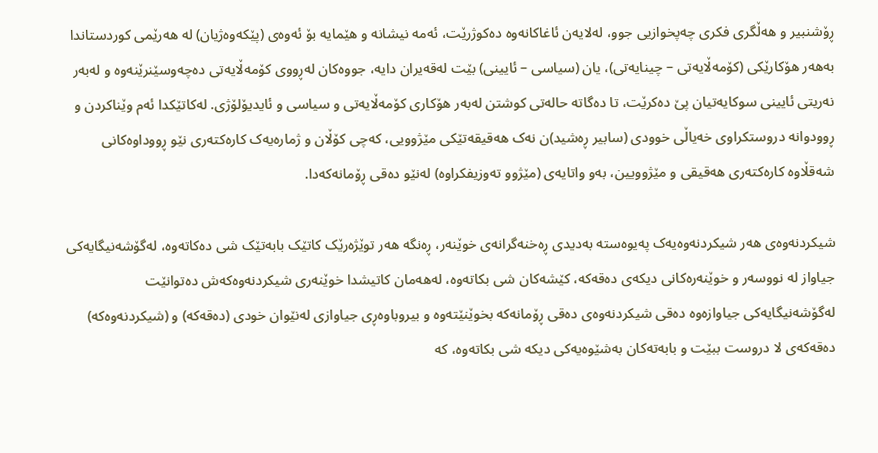ڕۆشنبیر و هەڵگری فکری چەپخوازیی جوو، لەلایەن ئاغاکانەوە دەکوژرێت، ئەمە نیشانە و هێمایە بۆ ئەوەی (پێکەوەژیان) لە هەرێمی کوردستاندا بەهەر هۆکارێکی (کۆمەڵایەتی – چینایەتی)، یان (سیاسی – ئایینی) بێت لەقەیران دایە، جووەکان لەڕووی کۆمەڵایەتی دەچەوسێنرێنەوە و لەبەر نەریتی ئایینی سوکایەتیان پێ دەکرێت، تا دەگاتە حالەتی کوشتن لەبەر هۆکاری کۆمەڵایەتی و سیاسی و ئایدیۆلۆژی. لەکاتێکدا ئەم وێناکردن و ڕوودوانە دروستکراوی خەیاڵی خوودی (سابیر ڕەشید)ن نەک هەقیقەتێکی مێژوویی، کەچی کۆڵان و ژمارەیەک کارەکتەری نێو ڕووداوەکانی شەقڵاوە کارەکتەری هەقیقی و مێژوویین، بەو واتایەی (مێژوو تەوزیفکراوە) لەنێو دەقی ڕۆمانەکەدا.

شیکردنەوەی هەر شیکردنەوەیەک پەیوەستە بەدیدی ڕەخنەگرانەی خوێنەر، ڕەنگە هەر توێژەرێک کاتێک بابەتێک شی دەکاتەوە، لەگۆشەنیگایەکی جیاواز لە نووسەر و خوێنەرەکانی دیکەی دەقەکە، کێشەکان شی بکاتەوە، لەهەمان کاتیشدا خوێنەری شیکردنەوەکەش دەتوانێت لەگۆشەنیگایەکی جیاوازەوە دەقی شیکردنەوەی دەقی ڕۆمانەکە بخوێنێتەوە و بیروباوەڕی جیاوازی لەنێوان خودی (دەقەکە) و (شیکردنەوەکە) دەقەکەی لا دروست ببێت و بابەتەکان بەشێوەیەکی دیکە شی بکاتەوە، کە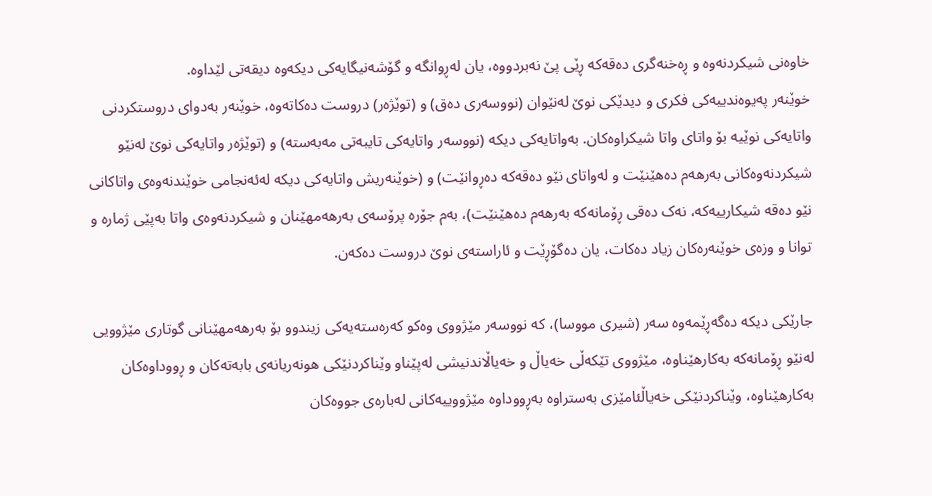خاوەنی شیکردنەوە و ڕەخنەگری دەقەکە ڕێی پێ نەبردووە، یان لەڕوانگە و گۆشەنیگایەکی دیکەوە دیقەتی لێداوە.
خوێنەر پەیوەندییەکی فکری و دیدێکی نوێ لەنێوان (نووسەری دەق) و (توێژەر) دروست دەکاتەوە، خوێنەر بەدوای دروستکردنی واتایەکی نوێیە بۆ واتای واتا شیکراوەکان. بەواتایەکی دیکە (نووسەر واتایەکی تایبەتی مەبەستە) و (توێژەر واتایەکی نوێ لەنێو شیکردنەوەکانی بەرهەم دەهێنێت و لەواتای نێو دەقەکە دەڕوانێت) و (خوێنەریش واتایەکی دیکە لەئەنجامی خوێندنەوەی واتاکانی نێو دەقە شیکارییەکە، نەک دەقی ڕۆمانەکە بەرهەم دەهێنێت)، بەم جۆرە پرۆسەی بەرهەمهێنان و شیکردنەوەی واتا بەپێی ژمارە و توانا و وزەی خوێنەرەکان زیاد دەکات، یان دەگۆڕێت و ئاراستەی نوێ دروست دەکەن.

جارێکی دیکە دەگەڕێمەوە سەر (شیری مووسا)، کە نووسەر مێژووی وەکو کەرەستەیەکی زیندوو بۆ بەرهەمهێنانی گوتاری مێژوویی لەنێو ڕۆمانەکە بەکارهێناوە، مێژووی تێکەڵی خەیاڵ و خەیاڵاندنیشی لەپێناو وێناکردنێکی هونەریانەی بابەتەکان و ڕووداوەکان بەکارهێناوە، وێناکردنێکی خەیاڵئامێزی بەستراوە بەڕووداوە مێژووییەکانی لەبارەی جووەکان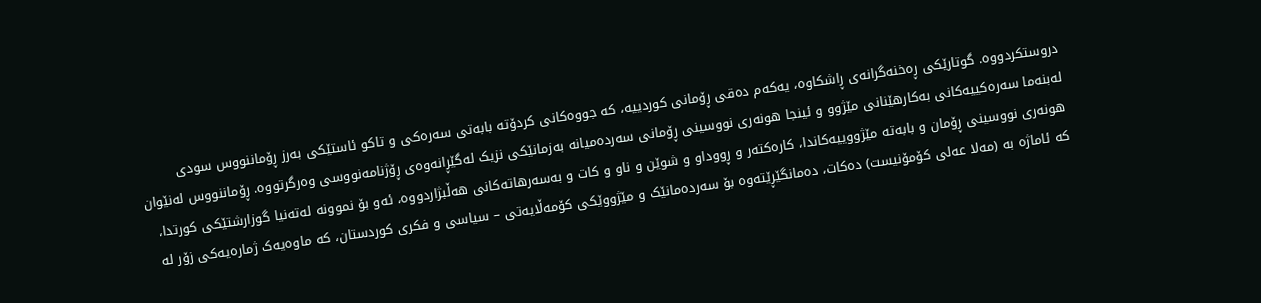دروستکردووە. گوتارێکی ڕەخنەگرانەی ڕاشکاوە، یەکەم دەقی ڕۆمانی کوردییە، کە جووەکانی کردۆتە بابەتی سەرەکی و تاکو ئاستێکی بەرز ڕۆماننووس سودی لەبنەما سەرەکییەکانی بەکارهێنانی مێژوو و ئینجا هونەری نووسینی ڕۆمانی سەردەمیانە بەزمانێکی نزیک لەگێڕانەوەی ڕۆژنامەنووسی وەرگرتووە. ڕۆماننووس لەنێوان هونەری نووسینی ڕۆمان و بابەتە مێژووییەکاندا، کارەکتەر و ڕووداو و شوێن و ناو و کات و بەسەرهاتەکانی هەڵبژاردووە، ئەو بۆ نموونە لەتەنیا گوزارشتێکی کورتدا، کە ئاماژە بە (مەلا عەلی کۆمۆنیست) دەکات، دەمانگێڕێتەوە بۆ سەردەمانێک و مێژووێکی کۆمەڵایەتی – سیاسی و فکری کوردستان، کە ماوەیەک ژمارەیەکی زۆر لە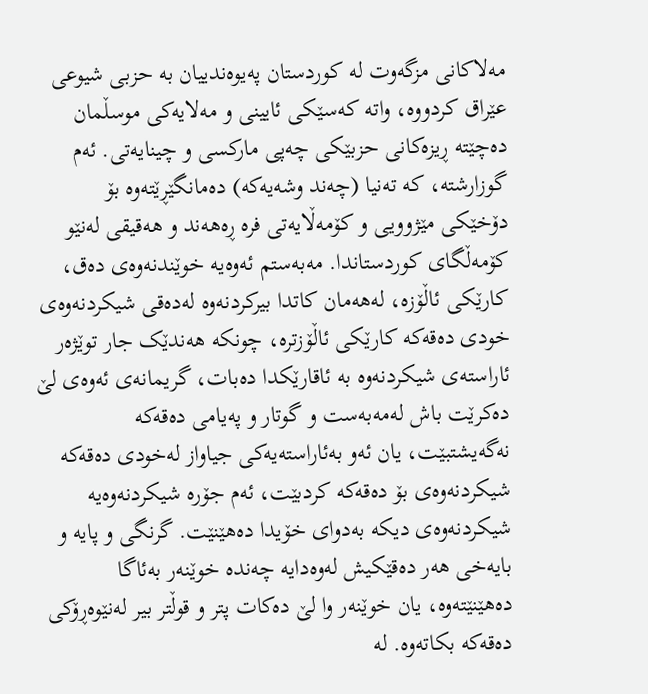مەلاکانی مزگەوت لە کوردستان پەیوەندییان بە حزبی شیوعی عێراق کردووە، واتە کەسێکی ئایینی و مەلایەکی موسڵمان دەچێتە ڕیزەکانی حزبێکی چەپی مارکسی و چینایەتی. ئەم گوزارشتە، کە تەنیا (چەند وشەیەکە) دەمانگێڕێتەوە بۆ دۆخێکی مێژوویی و کۆمەڵایەتی فرە ڕەهەند و هەقیقی لەنێو کۆمەڵگای کوردستاندا. مەبەستم ئەوەیە خوێندنەوەی دەق، کارێکی ئاڵۆزە، لەهەمان کاتدا بیرکردنەوە لەدەقی شیکردنەوەی خودی دەقەکە کارێکی ئاڵۆزترە، چونکە هەندێک جار توێژەر ئاراستەی شیکردنەوە بە ئاقارێکدا دەبات، گریمانەی ئەوەی لێ دەکرێت باش لەمەبەست و گوتار و پەیامی دەقەکە نەگەیشتبێت، یان ئەو بەئاراستەیەکی جیاواز لەخودی دەقەکە شیکردنەوەی بۆ دەقەکە کردبێت، ئەم جۆرە شیکردنەوەیە شیکردنەوەی دیکە بەدوای خۆیدا دەهێنێت. گرنگی و پایە و بایەخی هەر دەقێکیش لەوەدایە چەندە خوێنەر بەئاگا دەهێنێتەوە، یان خوێنەر وا لێ دەکات پتر و قوڵتر بیر لەنێوەڕۆکی دەقەکە بکاتەوە. لە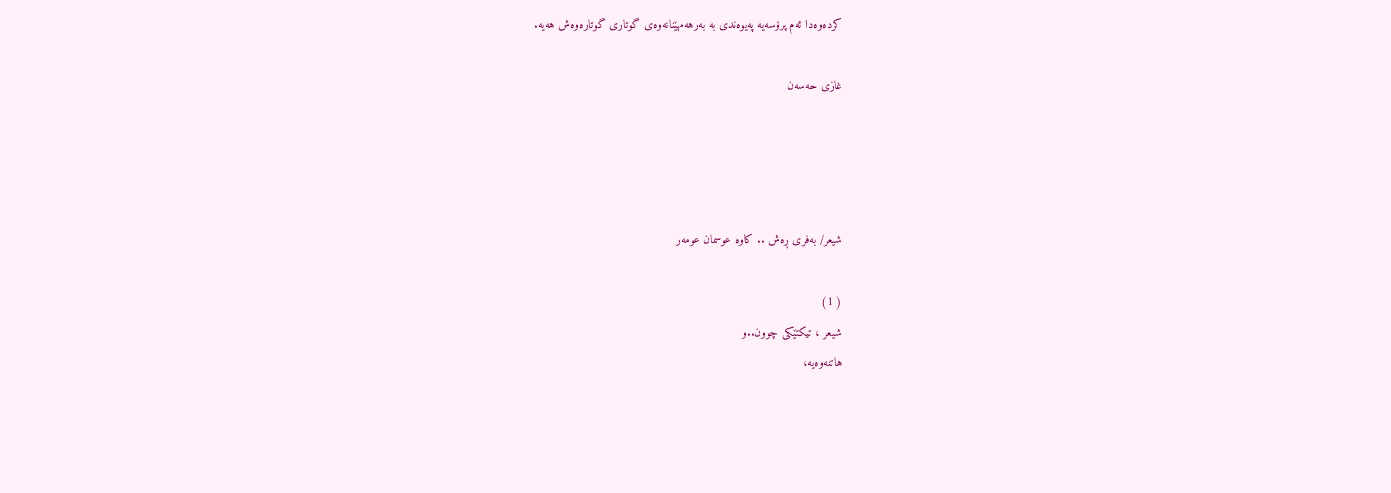کردەوەدا ئەم پرۆسەیە پەیوەندی بە بەرهەمهێنانەوەی گوتاری گوتارەوەش هەیە.

غازی حەسەن




شیعر/ بەفری ڕەش .. کاوە عوسمان عومەر

( 1)
شیعر ، تیکتێکی چوون..و
هاتنەوەیە،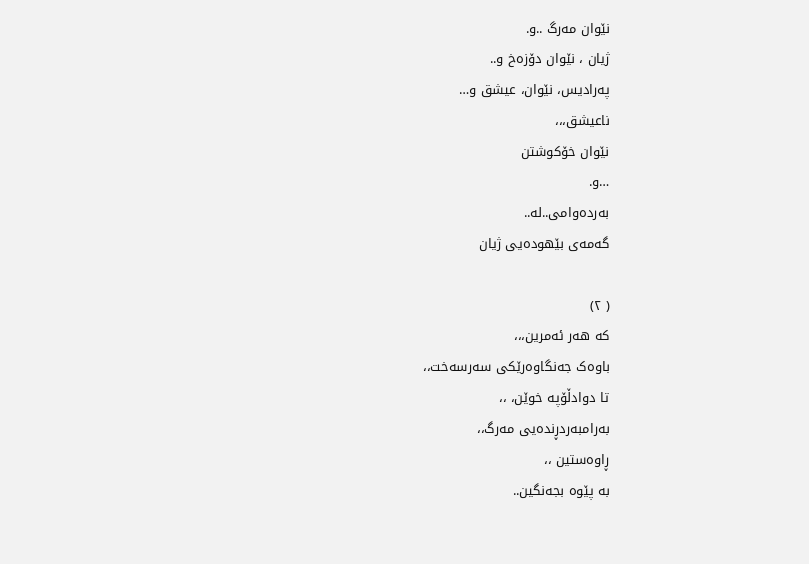نێوان مەرگ ..و.
ژیان ، نێوان دۆزەخ و..
پەرادیس، نێوان، عیشق و…
ناعیشق،،،
نێوان خۆکوشتن
…و.
بەردەوامی..لە..
گەمەی بێهودەیی ژیان

( ٢)
کە هەر ئەمرین،،،
باوەک جەنگاوەرێکی سەرسەخت،،
تا دوادڵۆپە خوێن، ،،
بەرامبەردڕندەیی مەرگ،،
ڕاوەستین ،،
بە پێوە بجەنگین..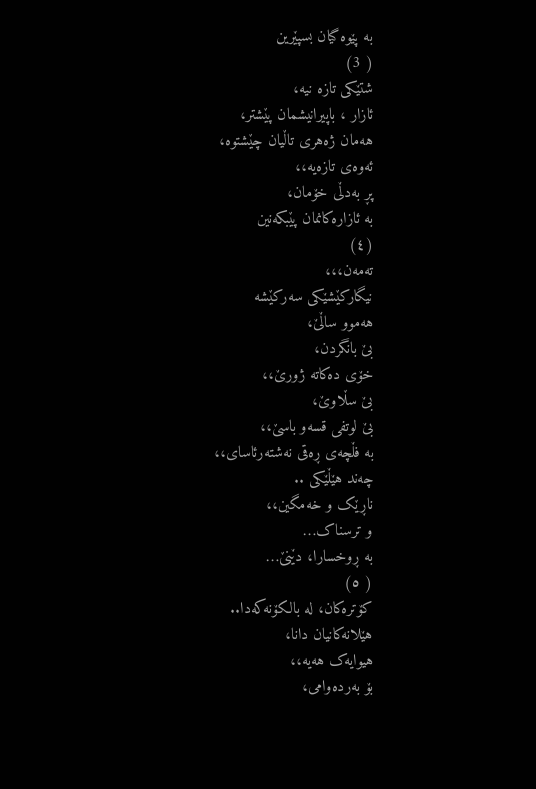بە پێوە گیان بسپێرین
( 3)
شتێکی تازە نیە،
ئازار ، باپیرانیشمان پێشتر،
هەمان ژەهری تاڵیان چێشتوە،
ئەوەی تازەیە،،
پڕ بەدڵی خۆمان،
بە ئازارەکانمان پێبکەنین
(٤)
تەمەن،،،
نیگارکێشێکی سەرکێشە
هەموو ساڵێ،
بێ بانگردن،
خۆی دەکاتە ژورێ،،
بێ سڵاوێ،
بێ لوتفی قسەو باسێ،،
بە فڵچەی ڕەقی نەشتەرئاسای،،
چەند هێڵێکی ..
ناڕێک و خەمگین،،
و ترسناک…
بە ڕوخسارا، دێنێ…
( ٥)
کۆترەکان، لە بالکۆنەکەدا..
هێلانەکانیان دانا،
هیوایەک هەیە،،
بۆ بەردەوامی،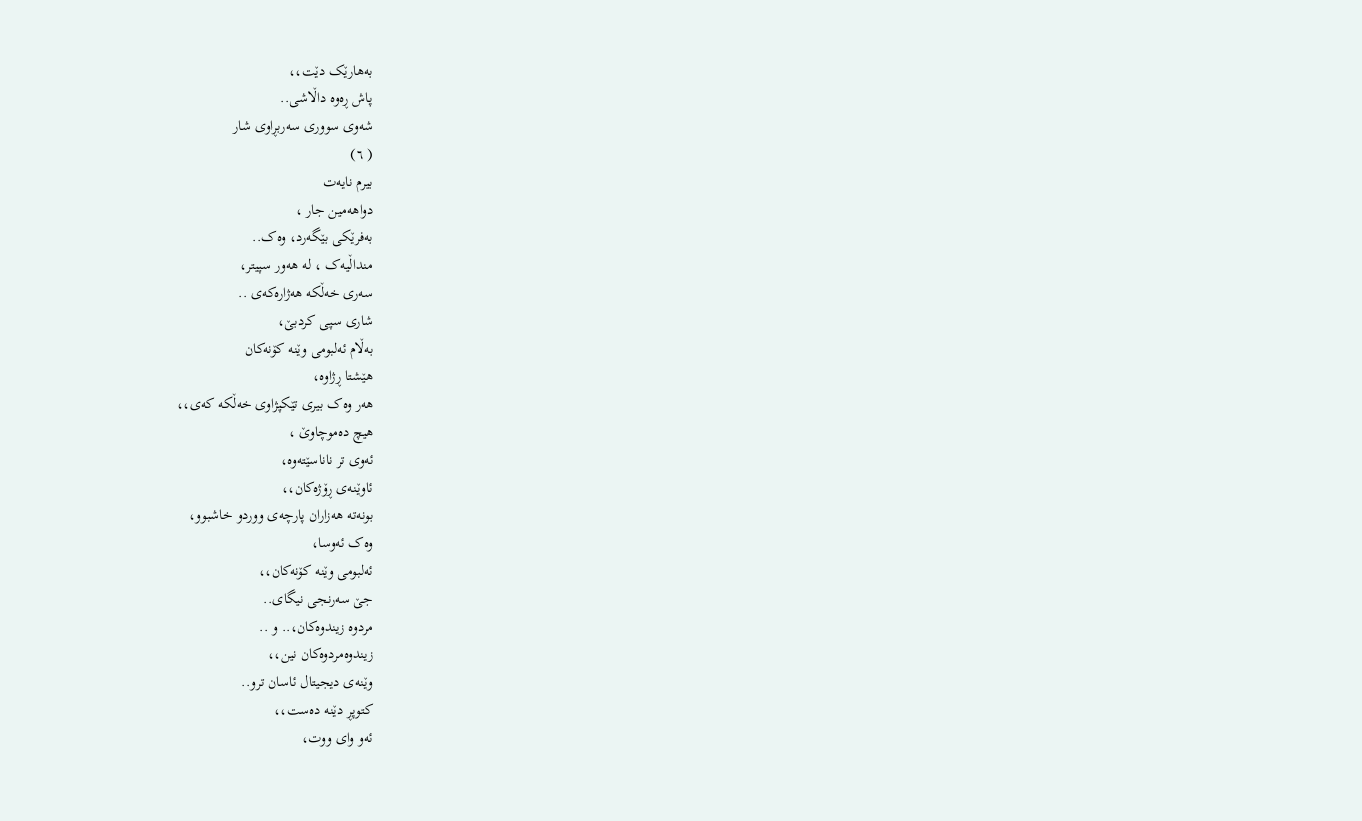بەهارێک دێت،،
پاش ڕەوە داڵاشی..
شەوی سووری سەربڕاوی شار
( ٦)
بیرم نایەت
دواهەمین جار ،
بەفرێکی بێگەرد، وەک..
منداڵیەک ، لە هەور سپیتر،
سەری خەڵکە هەژارەکەی ..
شاری سپی کردبێ،
بەڵام ئەلبومی وێنە کۆنەکان
هێشتا ڕژاوە،
هەر وەک بیری تێکپژاوی خەڵکە کەی،،
هیچ دەموچاوێ ،
ئەوی تر ناناسێتەوە،
ئاوێنەی ڕۆژەکان،،
بونەتە هەزاران پارچەی ووردو خاشبوو،
وەک ئەوسا،
ئەلبومی وێنە کۆنەکان،،
جێ سەرنجی نیگای..
مردوە زیندوەکان،.. و ..
زیندوەمردوەکان نین،،
وێنەی دیجیتال ئاسان ترو..
کتوپڕ دێنە دەست،،
ئەو وای ووت،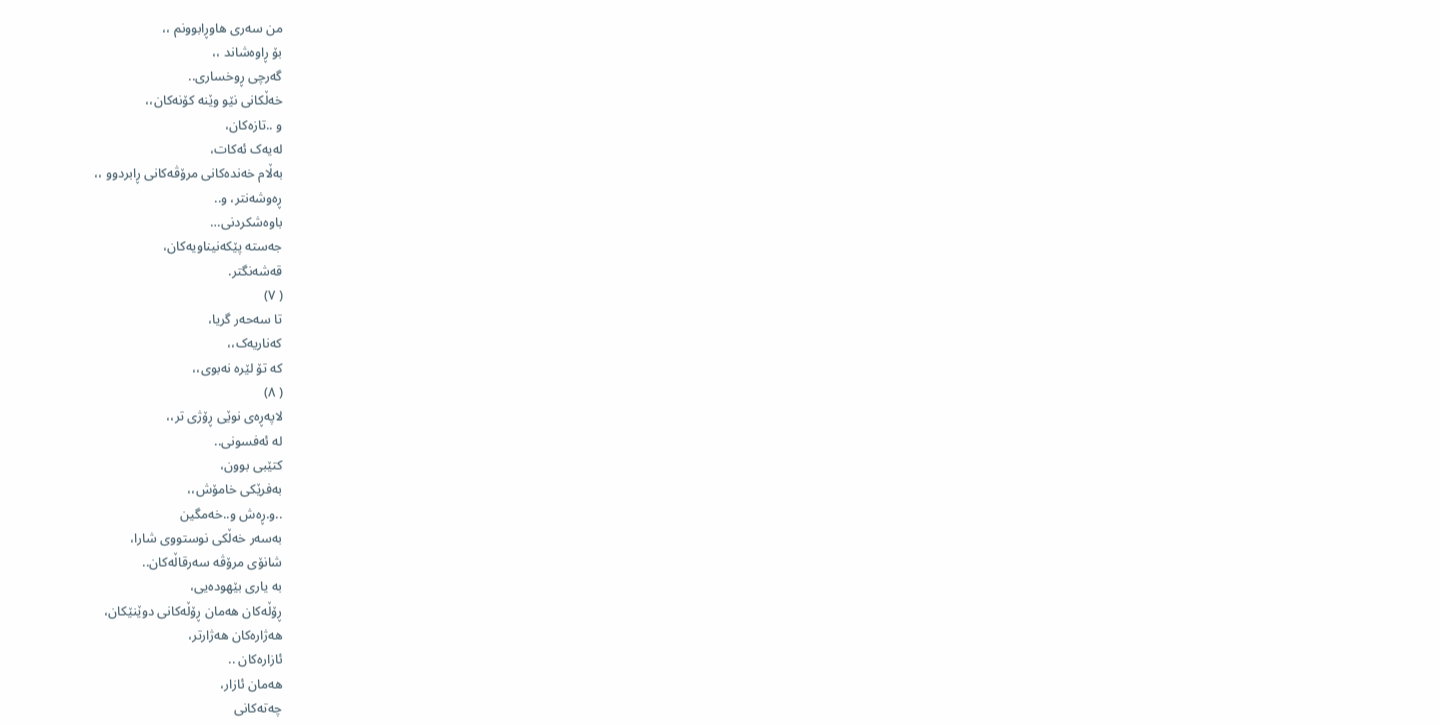من سەری هاوڕابوونم ،،
بۆ ڕاوەشاند ،،
گەرچی ڕوخساری..
خەڵکانی نێو وێنە کۆنەکان،،
و ..تازەکان،
لەیەک ئەکات،
بەڵام خەندەکانی مرۆڤەکانی ڕابردوو ،،
ڕەوشەنتر، و..
باوەشکردنی…
جەستە پێکەنیناویەکان،
قەشەنگتر.
( ٧)
تا سەحەر گریا،
کەناریەک،،
کە تۆ لێرە نەبوی،،
( ٨)
لاپەڕەی نوێی ڕۆژی تر،،
لە ئەفسونی..
کتێبی بوون،
بەفرێکی خامۆش،،
..و.ڕەش و..خەمگین
بەسەر خەڵکی نوستووی شارا،
شانۆی مرۆڤە سەرقاڵەکان..
بە یاری بێهودەیی،
ڕۆڵەکان هەمان ڕۆڵەکانی دوێنێکان،
هەژارەکان هەژارتر،
ئازارەکان ..
هەمان ئازار،
چەتەکانی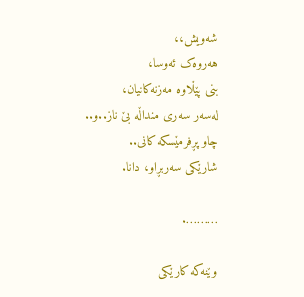شەویش،،
هەروەک ئەوسا،
بنی پێڵاوە مەزنەکانیان،
لەسەر سەری منداڵە بێ ناز..و..
چاو پڕفرمێسکە کانی..
شارێکی سەربڕاو، دانا.

……….

وێنەکە کارێکی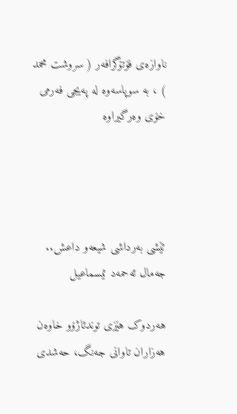ناوازەی فۆتۆگرافەر ( سروشت محمد ) ، بە سوپاسەوە لە پەیجی فەرمی خۆی وەرگیراوە




ئێشی بەرداشی شیعەو داعش.. جەمال ئەحمەد ئیسماعیل

هەردوک هێزی توندئاژۆو خاوەن هەزاران تاوانی جەنگ، حەشدی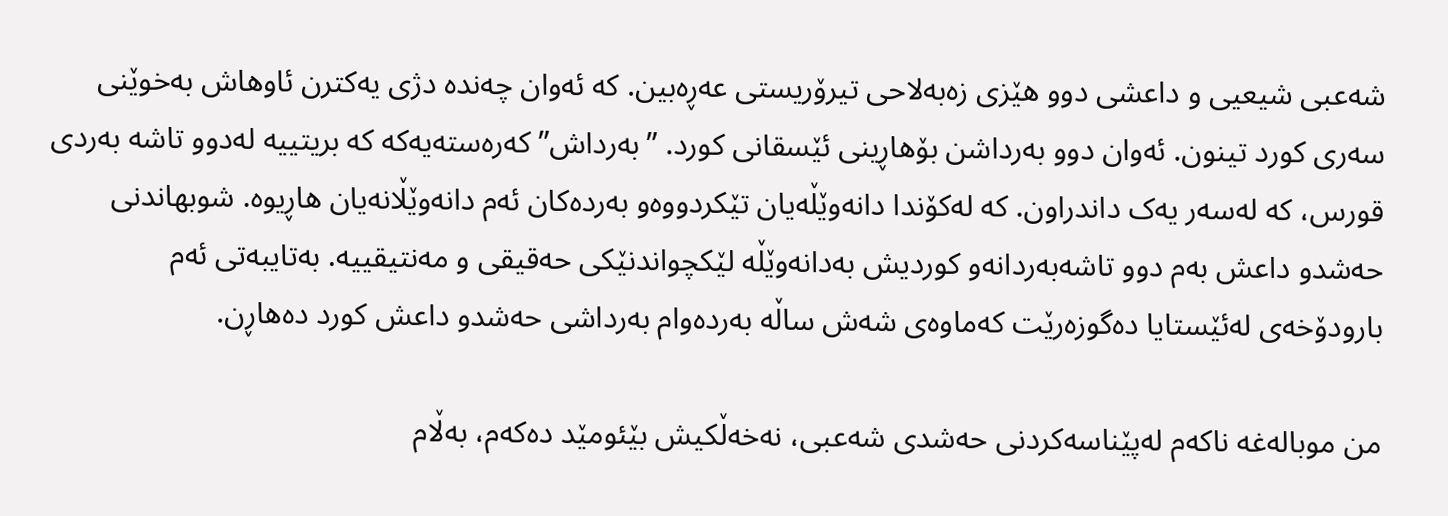شەعبی شیعیی و داعشی دوو هێزی زەبەلاحی تیرۆریستی عەڕەبین. کە ئەوان چەندە دژی یەکترن ئاوهاش بەخوێنی سەری کورد تینون. ئەوان دوو بەرداشن بۆهاڕینی ئێسقانی کورد. ”بەرداش” کەرەستەیەکە کە بریتییە لەدوو تاشە بەردی قورس، کە لەسەر یەک داندراون. کە لەکۆندا دانەوێڵەیان تێکردووەو بەردەکان ئەم دانەوێڵانەیان هاڕیوە. شوبهاندنی حەشدو داعش بەم دوو تاشەبەردانەو کوردیش بەدانەوێڵە لێکچواندنێکی حەقیقی و مەنتیقییە. بەتایبەتی ئەم بارودۆخەی لەئێستایا دەگوزەرێت کەماوەی شەش ساڵە بەردەوام بەرداشی حەشدو داعش کورد دەهاڕن.

من موبالەغە ناکەم لەپێناسەکردنی حەشدی شەعبی، نەخەڵکیش بێئومێد دەکەم، بەڵام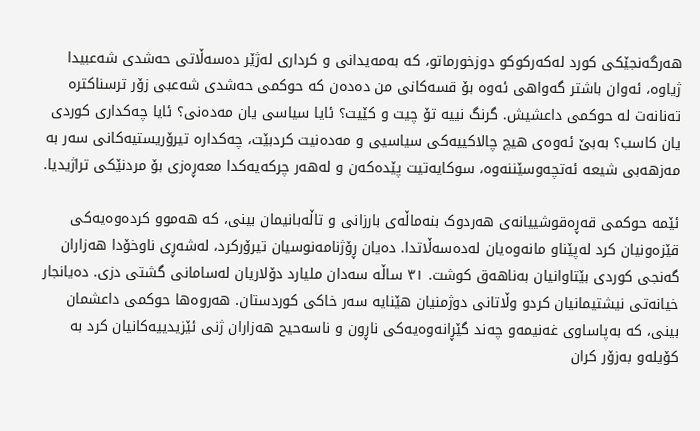هەرگەنجێکی کورد لەکەرکوکو دوزخورماتو، کە بەمەیدانی و کرداری لەژێر دەسەڵاتی حەشدی شەعبیدا ژیاوە، ئەوان باشتر گەواهی ئەوە بۆ قسەکانی من دەدەن کە حوکمی حەشدی شەعبی زۆر ترسناکترە تەنانەت لە حوکمی داعشیش. گرنگ نییە تۆ چیت و کێیت؟ ئایا سیاسی یان مەدەنی؟ ئایا چەکداری کوردی یان کاسب؟ بەبێ ئەوەی هیچ چالاکییەکی سیاسیی و مەدەنیت کردبێت، چەکدارە تیرۆریستیەکانی سەر بە مەزهەبی شیعە ئەتچەوسێننەوە، سوکایەتیت پێدەکەن و لەهەر چرکەیەکدا معەڕەزی بۆ مردنێکی تراژیدیا.

ئێمە حوکمی قەڕەقوشییانەی هەردوک بنەماڵەی بارزانی و تاڵەبانیمان بینی، کە هەموو کردەوەیەکی قێزەونیان کرد لەپێناو مانەوەیان لەدەسەڵاتدا. دەیان ڕۆژنامەنوسیان تیرۆرکرد، لەشەڕی ناوخۆدا هەزاران گەنجی کوردی بێتاوانیان بەناهەق کوشت. ٣١ ساڵە سەدان ملیارد دۆلاریان لەسامانی گشتی دزی. دەیانجار خیانەتی نیشتیمانیان کردو وڵاتانی دوژمنیان هێنایە سەر خاکی کوردستان. هەروەها حوکمی داعشمان بینی، کە بەپاساوی غەنیمەو چەند گێڕانەوەیەکی ناڕون و ناسەحیح هەزاران ژنی ئێزیدییەکانیان کرد بە کۆیلەو بەزۆر کران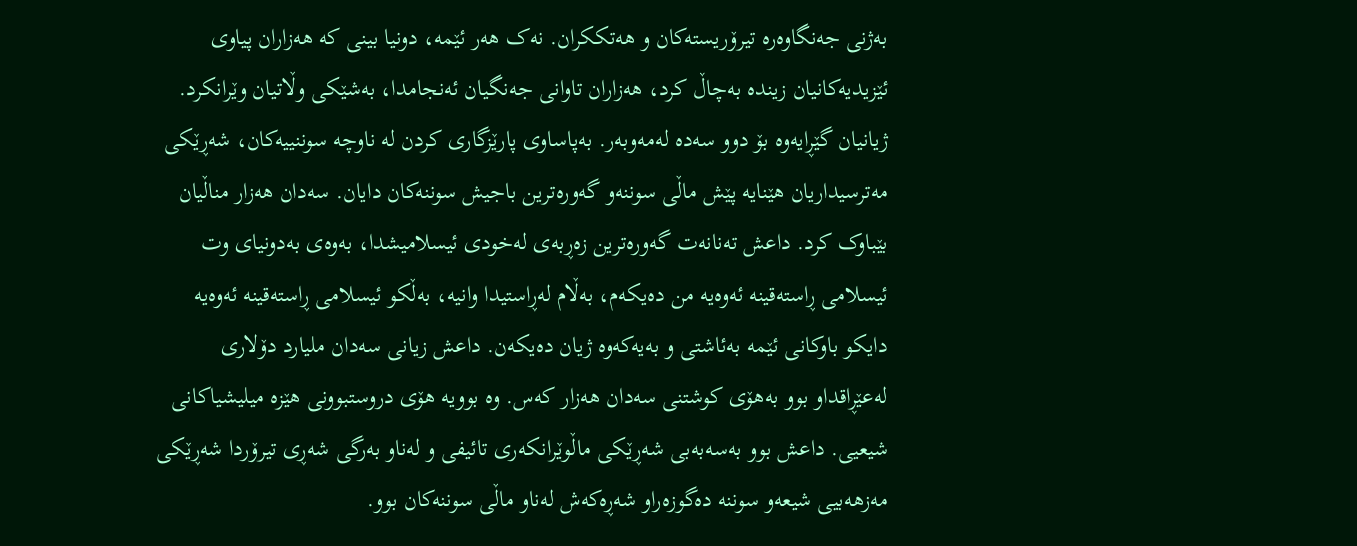بەژنی جەنگاوەرە تیرۆریستەکان و هەتککران. نەک هەر ئێمە، دونیا بینی کە هەزاران پیاوی ئێزیدیەکانیان زیندە بەچاڵ کرد، هەزاران تاوانی جەنگیان ئەنجامدا، بەشێکی وڵاتیان وێرانکرد. ژیانیان گێڕایەوە بۆ دوو سەدە لەمەوبەر. بەپاساوی پارێزگاری کردن لە ناوچە سوننییەکان، شەڕێکی مەترسیداریان هێنایە پێش ماڵی سوننەو گەورەترین باجیش سوننەکان دایان. سەدان هەزار مناڵیان بێباوک کرد. داعش تەنانەت گەورەترین زەڕبەی لەخودی ئیسلامیشدا، بەوەی بەدونیای وت ئیسلامی ڕاستەقینە ئەوەیە من دەیکەم، بەڵام لەڕاستیدا وانیە، بەڵکو ئیسلامی ڕاستەقینە ئەوەیە دایکو باوکانی ئێمە بەئاشتی و بەیەکەوە ژیان دەیکەن. داعش زیانی سەدان ملیارد دۆلاری لەعێڕاقداو بوو بەهۆی کوشتنی سەدان هەزار کەس. وە بوویە هۆی دروستبوونی هێزە میلیشیاکانی شیعیی. داعش بوو بەسەبەبی شەڕێکی ماڵوێرانکەری تائیفی و لەناو بەرگی شەڕی تیرۆردا شەڕێکی مەزهەبیی شیعەو سوننە دەگوزەراو شەڕەکەش لەناو ماڵی سوننەکان بوو.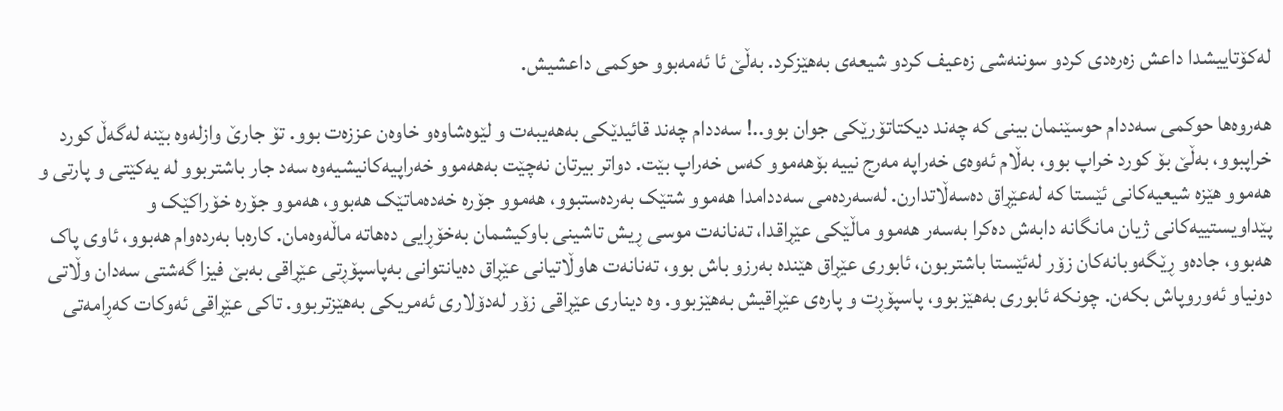لەکۆتاییشدا داعش زەرەدی کردو سوننەشی زەعیف کردو شیعەی بەهێزکرد. بەڵێ ئا ئەمەبوو حوکمی داعشیش.

هەروەها حوکمی سەددام حوسێنمان بینی کە چەند دیکتاتۆرێکی جوان بوو..! سەددام چەند قائیدێکی بەهەیبەت و لێوەشاوەو خاوەن عززەت بوو. تۆ جارێ وازلەوە بێنە لەگەڵ کورد خراپبوو، بەڵێ بۆ کورد خراپ بوو، بەڵام ئەوەی خەراپە مەرج نییە بۆهەموو کەس خەراپ بێت. دواتر بیرتان نەچێت بەهەموو خەراپیەکانیشیەوە سەد جار باشتربوو لە یەکێتی و پارتی و هەموو هێزە شیعیەکانی ئێستا کە لەعێڕاق دەسەڵاتدارن. لەسەردەمی سەددامدا هەموو شتێک بەردەستبوو، هەموو جۆرە خەدەماتێک هەبوو، هەموو جۆرە خۆراکێک و پێداویستییەکانی ژیان مانگانە دابەش دەکرا بەسەر هەموو ماڵێکی عێڕاقدا، تەنانەت موسی ڕیش تاشینی باوکیشمان بەخۆڕایی دەهاتە ماڵەوەمان. کارەبا بەردەوام هەبوو، ئاوی پاک هەبوو، جادەو ڕێگەوبانەکان زۆر لەئێستا باشتربون، ئابوری عێڕاق هێندە بەرزو باش بوو، تەنانەت هاوڵاتیانی عێڕاق دەیانتوانی بەپاسپۆڕتی عێڕاقی بەبێ فیزا گەشتی سەدان وڵاتی دونیاو ئەوروپاش بکەن. چونکە ئابوری بەهێزبوو، پاسپۆڕت و پارەی عێڕاقیش بەهێزبوو. وە دیناری عێڕاقی زۆر لەدۆلاری ئەمریکی بەهێزتربوو. تاکی عێڕاقی ئەوکات کەڕامەتی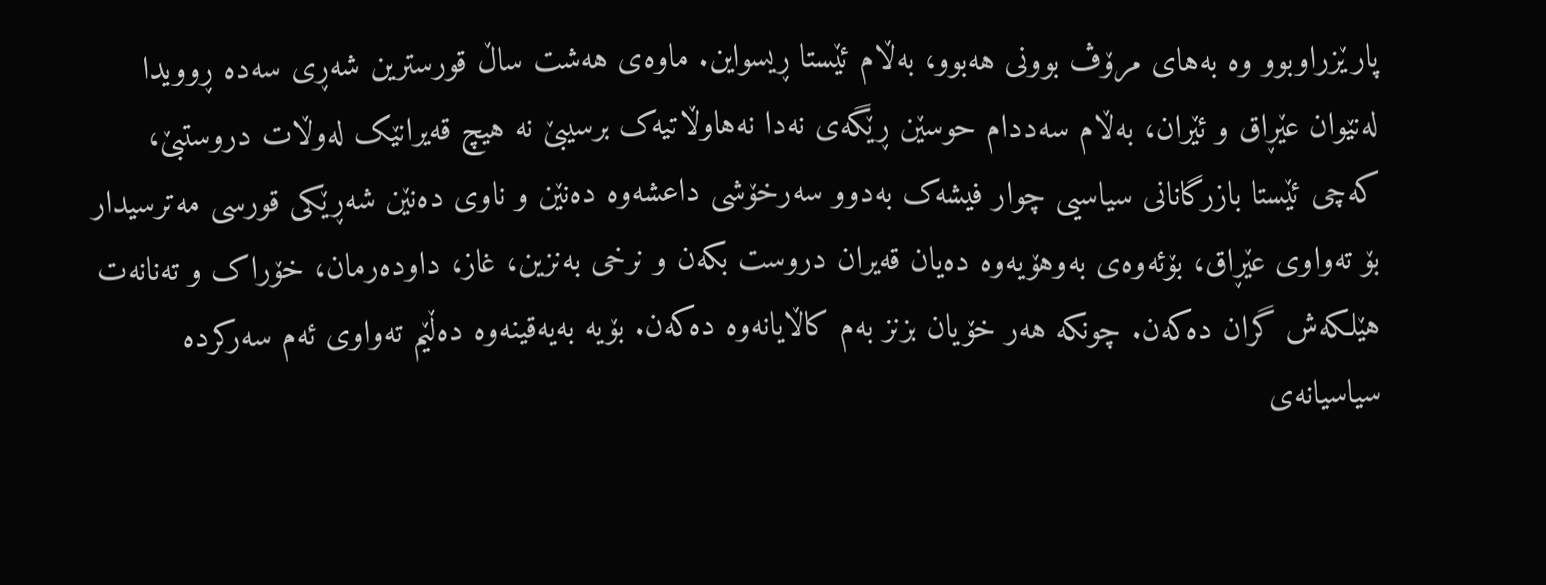پارێزراوبوو وە بەهای مرۆڤ بوونی هەبوو، بەڵام ئێستا ڕیسواین. ماوەی هەشت ساڵ قورسترین شەڕی سەدە ڕوویدا لەنێوان عێڕاق و ئێران، بەڵام سەددام حوسێن ڕێگەی نەدا نەهاوڵاتیەک برسیبێ نە هیچ قەیرانێک لەوڵات دروستبێ، کەچی ئێستا بازرگانانی سیاسیی چوار فیشەک بەدوو سەرخۆشی داعشەوە دەنێن و ناوی دەنێن شەڕێکی قورسی مەترسیدار بۆ تەواوی عێڕاق، بۆئەوەی بەوهۆیەوە دەیان قەیران دروست بکەن و نرخی بەنزین، غاز، داودەرمان، خۆراک و تەنانەت هێلکەش گران دەکەن. چونکە هەر خۆیان بزنز بەم کاڵایانەوە دەکەن. بۆیە بەیەقینەوە دەڵێم تەواوی ئەم سەرکردە سیاسیانەی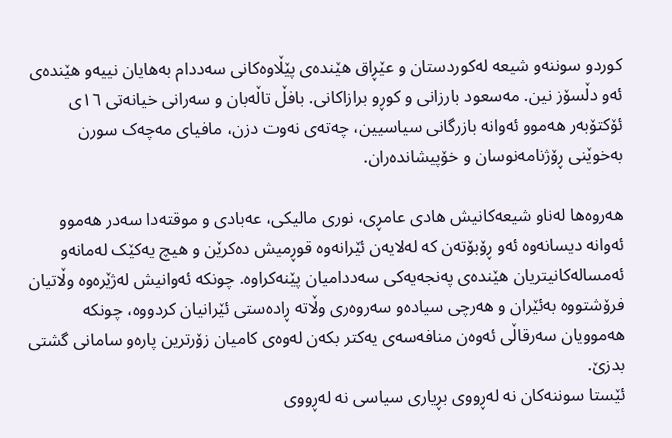کوردو سوننەو شیعە لەکوردستان و عێڕاق هێندەی پێڵاوەکانی سەددام بەهایان نییەو هێندەی ئەو دڵسۆز نین. مەسعود بارزانی و کوڕو برازاکانی. بافڵ تاڵەبان و سەرانی خیانەتی ١٦ی ئۆکتۆبەر هەموو ئەوانە بازرگانی سیاسیین، چەتەی نەوت دزن، مافیای مەچەک سورن بەخوێنی ڕۆژنامەنوسان و خۆپیشاندەران.

هەروەها لەناو شیعەکانیش هادی عامڕی، نوری مالیکی، عەبادی و موقتەدا سەدر هەموو ئەوانە دیسانەوە ئەو ڕۆبۆتەن کە لەلایەن ئێرانەوە قوڕمیش دەکرێن و هیچ یەکێک لەمانەو ئەمسالەکانیتریان هێندەی پەنجەیەکی سەددامیان پێنەکراوە. چونکە ئەوانیش لەژێرەوە وڵاتیان فرۆشتووە بەئێران و هەرچی سیادەو سەروەری وڵاتە ڕادەستی ئێرانیان کردووە، چونکە هەموویان سەرقاڵی ئەوەن منافەسەی یەکتر بکەن لەوەی کامیان زۆرترین پارەو سامانی گشتی بدزێ.
ئێستا سوننەکان نە لەڕووی بڕیاری سیاسی نە لەڕووی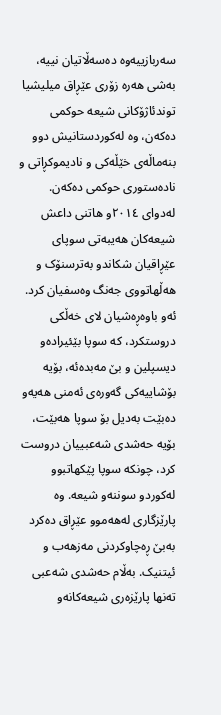سەربازییەوە دەسەڵاتیان نییە، بەشی هەرە زۆری عێڕاق میلیشیا توندئاژۆکانی شیعە حوکمی دەکەن، وە لەکوردستانیش دوو بنەماڵەی خێڵەکی و نادیموکڕاتی و نادەستوری حوکمی دەکەن. لەدوای ٢٠١٤و هاتنی داعش شیعەکان هەیبەتی سوپای عێڕاقیان شکاندو بەترسنۆک و هەڵهاتووی جەنگ وەسفیان کرد. ئەو باوەڕەشیان لای خەڵکی دروستکرد، کە سوپا بێئیرادەو دیسپلین و بێ مەبدەئە، بۆیە بۆشاییەکی گەورەی ئەمنی هەیەو دەبێت بەدیل بۆ سوپا هەبێت، بۆیە حەشدی شەعبییان دروست کرد، چونکە سوپا پێکهاتبوو لەکوردو سوننەو شیعە. وە پارێزگاری لەهەموو عێڕاق دەکرد بەبێ ڕەچاوکردنی مەزهەب و ئیتنیک. بەڵام حەشدی شەعبی تەنها پارێزەری شیعەکانەو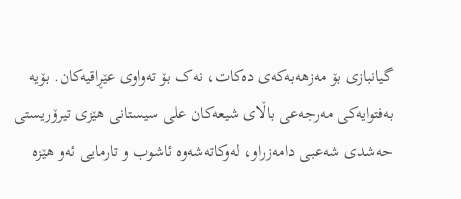گیانبازی بۆ مەزهەبەکەی دەکات، نەک بۆ تەواوی عێڕاقیەکان. بۆیە بەفتوایەکی مەرجەعی باڵای شیعەکان علی سیستانی هێزی تیرۆریستی حەشدی شەعبی دامەزراو، لەوکاتەشەوە ئاشوب و تارمایی ئەو هێزە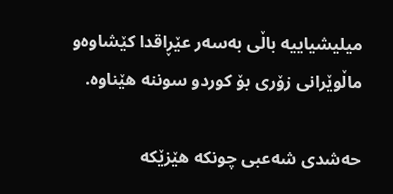میلیشیاییە باڵی بەسەر عێڕاقدا کێشاوەو ماڵوێرانی زۆری بۆ کوردو سوننە هێناوە.

حەشدی شەعبی چونکە هێزێکە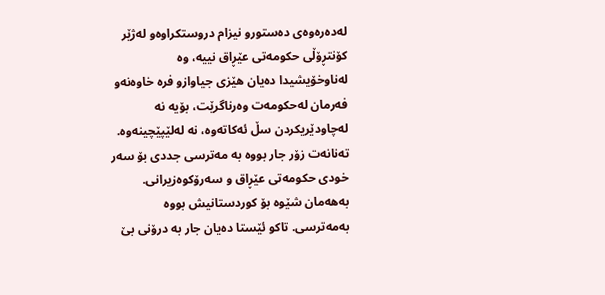لەدەرەوەی دەستورو نیزام دروستکراوەو لەژێر کۆنتڕۆڵی حکومەتی عێڕاق نییە، وە لەناوخۆیشیدا دەیان هێزی جیاوازو فرە خاوەنەو فەرمان لەحکومەت وەرناگرێت، بۆیە نە لەچاودێریکردن سڵ ئەکاتەوە، نە لەلێپێچینەوە. تەنانەت زۆر جار بووە بە مەترسی جددی بۆ سەر خودی حکومەتی عێڕاق و سەرۆکوەزیرانی. بەهەمان شێوە بۆ کوردستانیش بووە بەمەترسی. تاکو ئێستا دەیان جار بە درۆنی بێ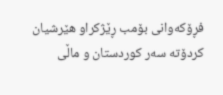فڕۆکەوانی بۆمب ڕێژکراو هێرشیان کردۆتە سەر کوردستان و ماڵی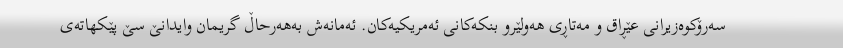سەرۆکوەزیرانی عێڕاق و مەتاڕی هەولێرو بنکەکانی ئەمریکیەکان. ئەمانەش بەهەرحاڵ گریمان وایدانێ سێ پێکهاتەی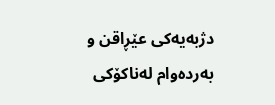دژبەیەکی عێڕاقن و بەردەوام لەناکۆکی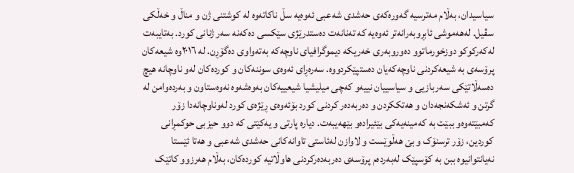سیاسیدان، بەڵام مەترسیە گەورەکەی حەشدی شەعبی ئەوەیە سڵ ناکاتەوە لە کوشتنی ژن و مناڵ و خەڵکی سڤیل. لەهەموشی ئابڕوبەرانەتر ئەوەیە کە تەنانەت دەستدرێژی سێکسی دەکەنە سەر ژنانی کورد. بەتایبەت لەکەرکوکو دوزخورماتوو دەوروبەری خەریکە دیموگرافیای ناوچەکە بەتەواوی دەگۆڕن. لە ٢٠١٦وە شیعەکان پرۆسەی بە شیعەکردنی ناوچەکەیان دەستپێکردووە. سەرەڕای ئەوەی سوننەکان و کوردەکان لەو ناوچانە هیچ دەسەڵاتێکی سەربازیی و سیاسییان نییەو کەچی میلیشیا شیعییەکان بەوەشەوە نەوەستاون و بەردەوامن لە گرتن و ئەشکەنجەدان و هەتککردن و دەربەدەر کردنی کورد بۆئەوەی ڕێژەی کورد لەوناوچانەدا زۆر کەمبێتەوەو ببێت بە کەمینەیەکی بێئیرادەو بێهەیبەت. دیارە پارتی و یەکێتی کە دوو حیزبی حوکمڕانی کوردین، زۆر ترسنۆک و بێ هەڵوێست و لاوازن لەئاستی تاوانەکانی حەشدی شەعبی و هەتا ئێستا نەیانتوانیوە ببن بە کۆسپێک لەبەردەم پرۆسەی دەربەدەرکردنی هاوڵاتیە کوردەکان، بەڵام هەرزوو کاتێک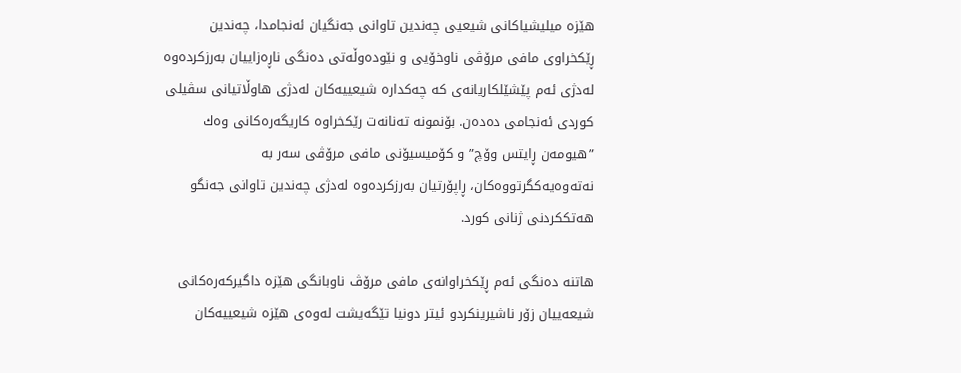هێزە میلیشیاکانی شیعیی چەندین تاوانی جەنگیان ئەنجامدا، چەندین ڕێکخراوی مافی مرۆڤی ناوخۆیی و نێودەوڵەتی دەنگی ناڕەزاییان بەرزکردەوە لەدژی ئەم پێشێلکاریانەی کە چەکدارە شیعییەکان لەدژی هاوڵاتیانی سڤیلی کوردی ئەنجامی دەدەن. بۆنمونە تەنانەت رێكخراوە كاریگەرەكانی وەك ”هیومەن ڕایتس وۆچ” و كۆمیسیۆنی مافی مرۆڤی سەر بە نەتەوەیەكگرتووەكان، ڕاپۆرتیان بەرزکردەوە لەدژی چەندین تاوانی جەنگو هەتککردنی ژنانی کورد.

هاتنە دەنگی ئەم ڕێکخراوانەی مافی مرۆڤ ناوبانگی هێزە داگیرکەرەکانی شیعەییان زۆر ناشیرینکردو ئیتر دونیا تێگەیشت لەوەی هێزە شیعییەکان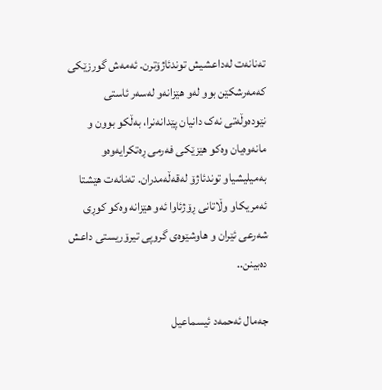تەنانەت لەداعشیش توندئاژۆترن. ئەمەش گورزێکی کەمەرشکێن بوو لەو هێزانەو لەسەر ئاستی نێودەوڵەتی نەک دانیان پێدانەنرا، بەڵکو بوون و مانەوەیان وەکو هێزێکی فەرمی ڕەتکرایەوەو بەمیلیشیاو توندئاژۆ لەقەڵەمدران. تەنانەت هێشتا ئەمریکاو وڵاتانی ڕۆژئاوا ئەو هێزانە وەکو کوڕی شەرعی ئێران و هاوشێوەی گروپی تیرۆریستی داعش دەبینن..

جەمال ئەحمەد ئیسماعیل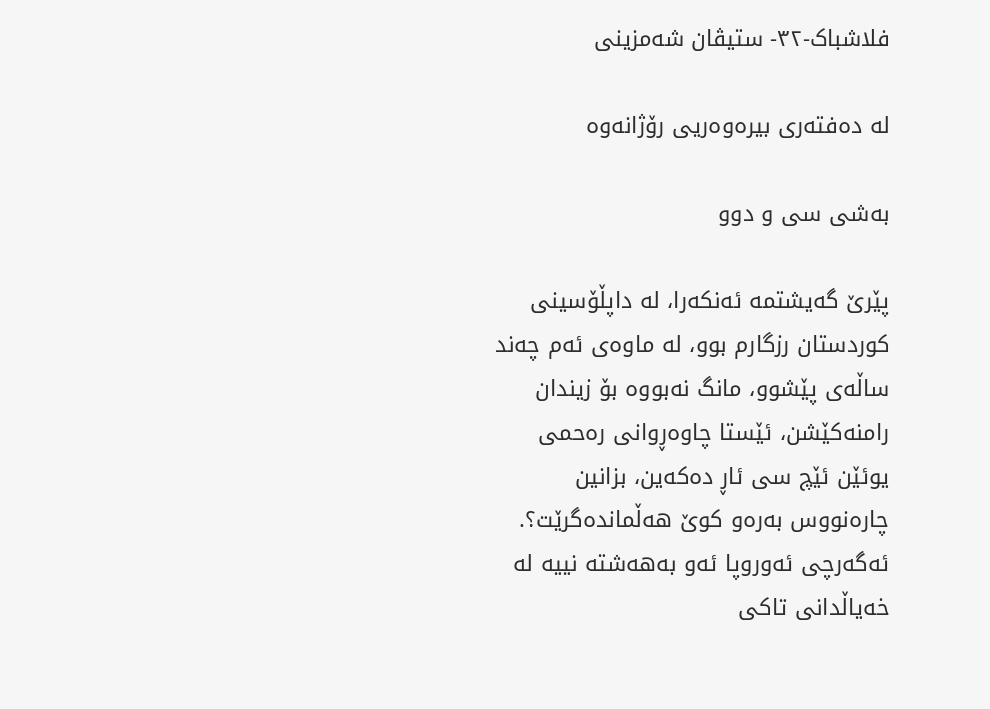فلاشباک-٣٢- ستیڤان شەمزینی

لە دەفتەری بیرەوەریی رۆژانەوە

بەشی سی و دوو

پێرێ گەیشتمە ئەنکەرا، لە داپڵۆسینی کوردستان رزگارم بوو، لە ماوەی ئەم چەند ساڵەی پێشوو، مانگ نەبووە بۆ زیندان رامنەکێشن، ئێستا چاوەڕوانی رەحمی یوئێن ئێچ سی ئاڕ دەکەین، بزانین چارەنووس بەرەو کوێ هەڵماندەگرێت؟. ئەگەرچی ئەوروپا ئەو بەهەشتە نییە لە خەیاڵدانی تاکی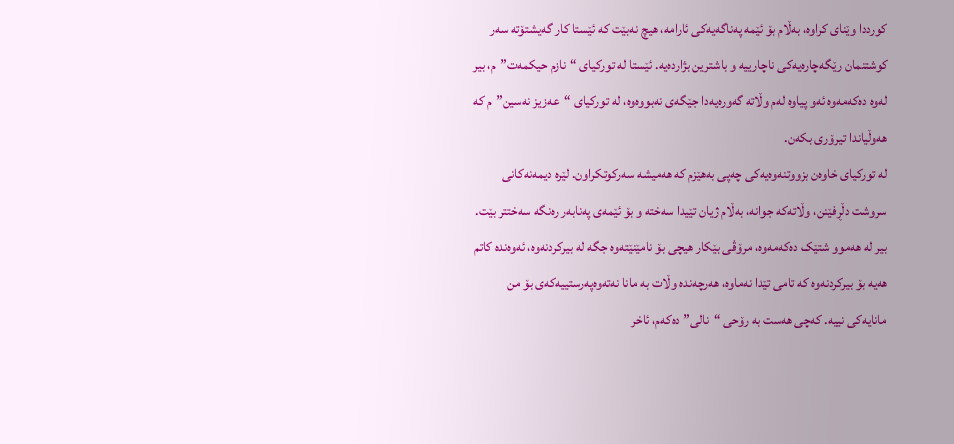کورددا وێنای کراوە، بەڵام بۆ ئێمە پەناگەیەکی ئارامە، هیچ نەبێت کە ئێستا کار گەیشتۆتە سەر کوشتنمان رێگەچارەیەکی ناچارییە و باشترین بژاردەیە. ئێستا لە تورکیای “نازم حیکمەت”م، بیر لەوە دەکەمەوە ئەو پیاوە لەم وڵاتە گەورەیەدا جێگەی نەبووەوە، لە تورکیای “عەزیز نەسین”م کە هەوڵیاندا تیرۆری بکەن.
لە تورکیای خاوەن بزووتنەوەیەکی چەپی بەهێزم کە هەمیشە سەرکوتکراون. لێرە دیمەنەکانی سروشت دڵڕفێنن، وڵاتەکە جوانە، بەڵام ژیان تێیدا سەختە و بۆ ئێمەی پەنابەر رەنگە سەختتر بێت. بیر لە هەموو شتێک دەکەمەوە، مرۆڤی بێکار هیچی بۆ نامێنێتەوە جگە لە بیرکردنەوە، ئەوەندە کاتم هەیە بۆ بیرکردنەوە کە تامی تێدا نەماوە، هەرچەندە وڵات بە مانا نەتەوەپەرستییەکەی بۆ من مانایەکی نییە. کەچی هەست بە رۆحی “نالی” دەکەم، ئاخر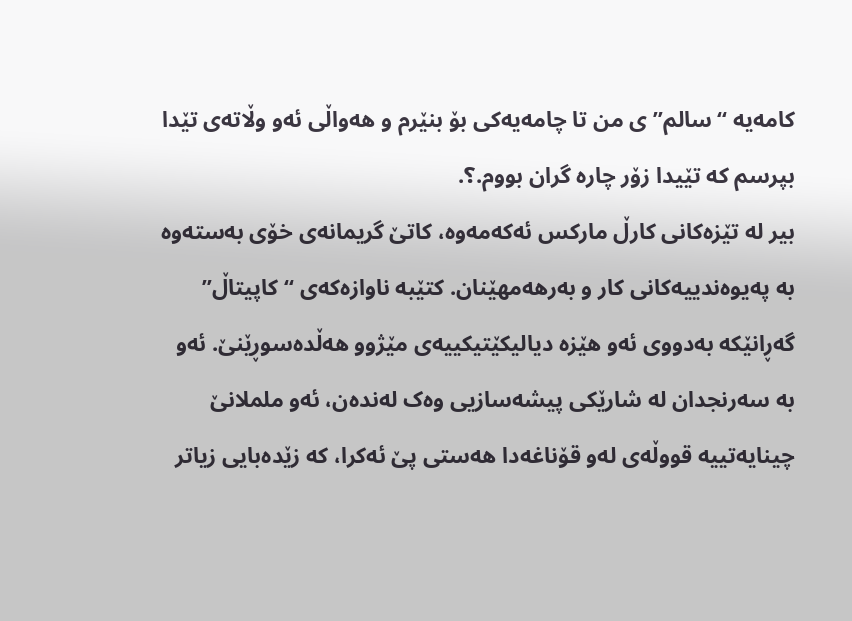کامەیە “سالم”ی من تا چامەیەکی بۆ بنێرم و هەواڵی ئەو وڵاتەی تێدا بپرسم کە تێیدا زۆر چارە گران بووم.؟.
بیر لە تێزەکانی کارڵ مارکس ئەکەمەوە، کاتێ گریمانەی خۆی بەستەوە بە پەیوەندییەکانی کار و بەرهەمهێنان. کتێبە ناوازەکەی “کاپیتاڵ” گەڕانێکە بەدووی ئەو هێزە دیالیکێتیکییەی مێژوو هەڵدەسوڕێنێ. ئەو بە سەرنجدان لە شارێکی پیشەسازیی وەک لەندەن، ئەو ململانێ چینایەتییە قووڵەی لەو قۆناغەدا هەستی پێ ئەکرا، کە زێدەبایی زیاتر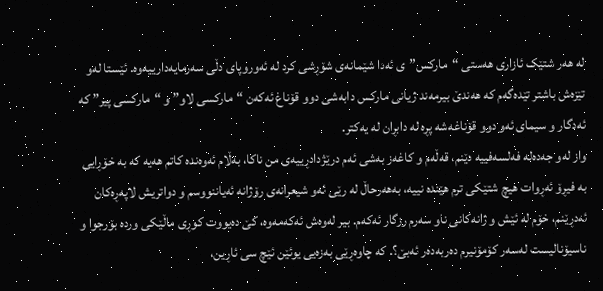لە هەر شتێک ئازاری هەستی “مارکس”ی ئەدا شێمانەی شۆڕشی کرد لە ئەوروپای دڵی سەرمایەدارییەوە. ئێستا لەو تێزەش باشتر تێدەگەم کە هەندێ بیرمەند ژیانی مارکس دابەشی دوو قۆناغ ئەکەن “مارکسی لاو” و “مارکسی پیر” کە ئەدگار و سیمای ئەو دوو قۆناغەشە پڕە لە دابڕان لە یەکتر.
واز لەو جەدەلە فەلسەفییە دێنم، قەڵەم و کاغەز بەشی ئەم درێژدادڕییەی من ناکا، بەڵام ئەوەندە کاتم هەیە کە بە خۆڕایی بە فیڕۆ ئەڕوات هیچ شتێکی ترم هێندە نییە، بەهەرحاڵ لە رێی ئەو شیعرانەی رۆژانە ئەیاننووسم و دواتریش لاپەڕەکان ئەدڕێنم، خۆم لە ئێش و ژانەکانی ناو سەرم رزگار ئەکەم. بیر لەوەش ئەکەمەوە، کێ دەیووت کوڕی ماڵێکی وردە بۆرجوا و ناسیۆنالیست لەسەر کۆمۆنیرم دەربەدەر ئەبێ؟. کە چاوەڕێی بەزەیی یوئێن ئێچ سی ئاڕین،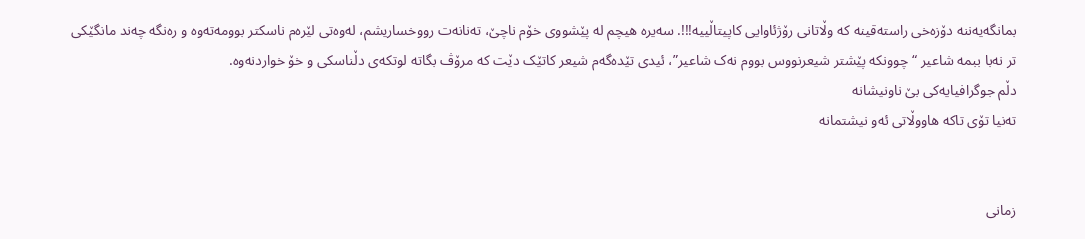بمانگەیەننە دۆزەخی راستەقینە کە وڵاتانی رۆژئاوایی کاپیتاڵییە!!!. سەیرە هیچم لە پێشووی خۆم ناچێ، تەنانەت رووخساریشم، لەوەتی لێرەم ناسکتر بوومەتەوە و رەنگە چەند مانگێکی تر نەبا ببمە شاعیر “چوونکە پێشتر شیعرنووس بووم نەک شاعیر”، ئیدی تێدەگەم شیعر کاتێک دێت کە مرۆڤ بگاتە لوتکەی دڵناسکی و خۆ خواردنەوە.
دڵم جوگرافیایەکی بێ ناونیشانە
تەنیا تۆی تاکە هاووڵاتی ئەو نیشتمانە


زمانی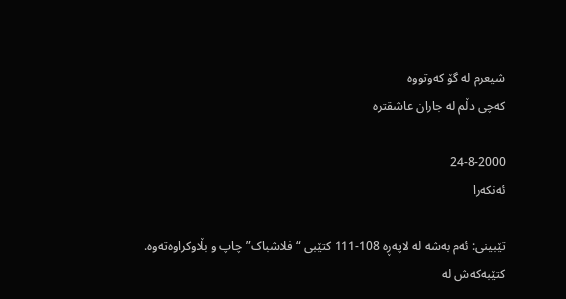شیعرم لە گۆ کەوتووە
کەچی دڵم لە جاران عاشقترە

24-8-2000
ئەنکەرا

تێبینی: ئەم بەشە لە لاپەڕە 108-111 کتێبی “فلاشباک”چاپ و بڵاوکراوەتەوە. کتێبەکەش لە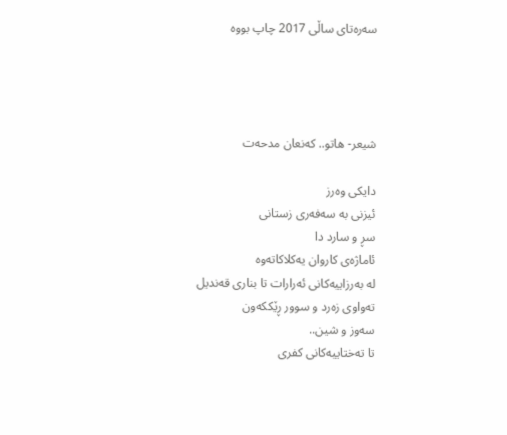سەرەتای ساڵی 2017 چاپ بووە




شیعر- هاتو.. کەنعان مدحەت

دایکی وەرز
ئیزنی بە سەفەری زستانی
سڕ و سارد دا
ئاماژەی کاروان یەکلاکاتەوە
لە بەرزاییەکانی ئەرارات تا بناری قەندیل
تەواوی زەرد و سوور ڕێککەون
سەوز و شین..
تا تەختاییەکانی کفری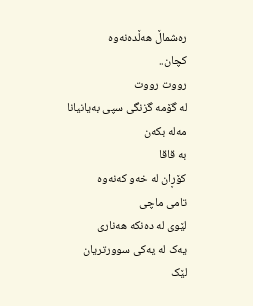رەشماڵ هەڵدەنەوە
کچان..
رووت رووت
لە گۆمە گزنگی سپی بەیانیانا
مەلە بکەن
بە قاقا
کۆڕان لە خەو کەنەوە
تامی ماچی
لێوی لە دەنکە هەناری
یەک لە یەکی سوورتریان
لێک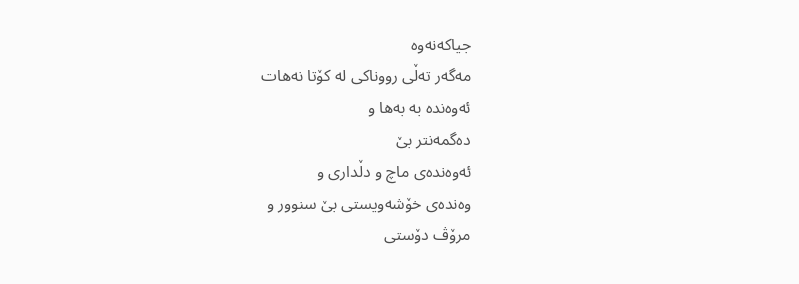جیاکەنەوە
مەگەر تەڵی رووناکی لە کۆتا نەهات
ئەوەندە بە بەها و
دەگمەنتر بێ
ئەوەندەی ماچ و دڵداری و
وەندەی خۆشەویستی بێ سنوور و
مرۆڤ دۆستی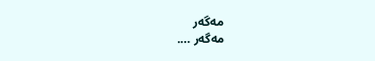مەگەر
مەگەر ….